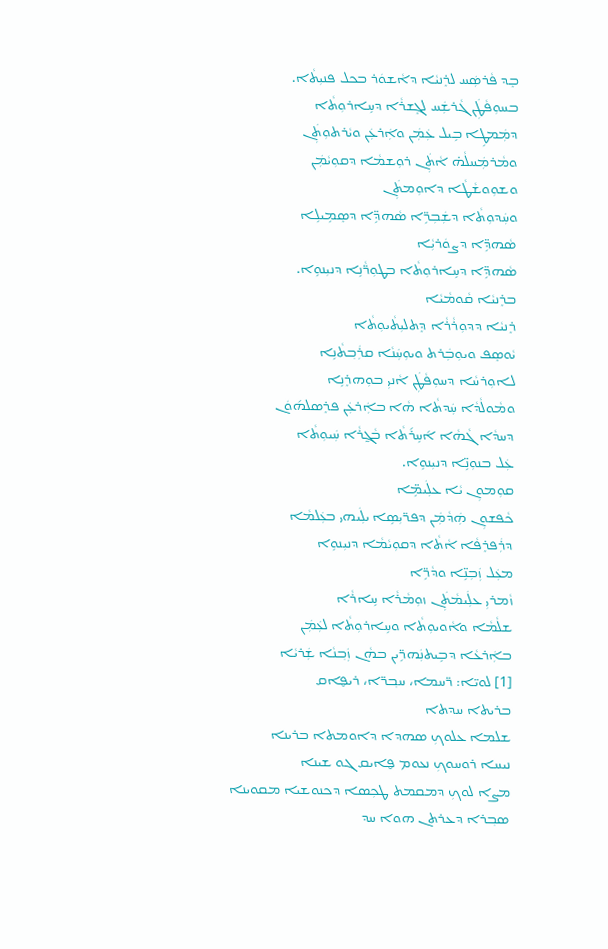ܒܸܕ ܦܵܪܣܲܚ ܠܪܸܢܝܵܐ ܕܐܵܫܘܿܪ ܒܟܠ ܦܢܝܼܬܵܐ.
ܒܚܘܼܦܵܛܲܢ ܓܵܪܫܲܚ ܠܓܸܫܪܵܐ ܕܚܹܐܪܘܼܬܵܐ
ܕܡܲܡܛܹܐ ܒܹܝܠ ܥܲܡܲܢ ܘܐܲܪܥܲܢ ܘܝܵܪܬܘܼܬܲܢ
ܘܡܵܪܡܲܚܠܵܗ̇ ܐܵܬܲܢ ܪܘܼܫܡܵܐ ܕܩܘܼܝܵܡܲܢ
ܘܫܘܼܘܫܵܛܵܐ ܕܐܘܼܡܬܲܢ
ܘܚܲܕܘܼܬܵܐ ܕܫܲܒܼܪܹ̈ܐ ܣܵܗܕܹ̈ܐ ܕܣܸܡܹܝܠܹܐ
ܣܵܗܕܹ̈ܐ ܕܨܘܿܪܝܼܵܐ
ܣܵܗܕܹ̈ܐ ܕܚܹܐܪܘܼܬܵܐ ܒܛܘܼܪ̈ܵܢܹܐ ܕܢܝܼܢܘܹܐ.
ܒܪܸܢܝܵܐ ܩܵܘܡܵܝܵܐ
ܪܸܢܝܵܐ ܕܕܘܼܪܵܪܵܐ ܕܸܬܠܝܼܬܵܝܘܼܬܵܐ
ܝܵܘܣܸܦ ܘܝܘܼܒܲܪܬ ܘܝܘܼܚܲܢܵܐ ܩܪܲܒ݂ܬܵܢܹܐ
ܠܐܘܼܪܚܵܐ ܕܚܘܼܦܵܛܲܢ ܐܵܢܝܼ ܒܘܼܗܪܸܢܹܐ
ܘܡܵܘܠܵܕܵܐ ܚܲܕܬܵܐ ܗܵܐ ܒܐܲܪܥܲܢ ܦܪܸܣܠܗ݇ܘܿܢ
ܕܚܕܵܐ ܓܵܗܵܐ ܐ݇ܚܹܪ݇ܬܵܐ ܒܵܓ̰ܪܵܐ ܚܲܝܘܼܬܵܐ
ܥܲܠ ܒܢܘܼܢܹ̈ܐ ܕܢܝܼܢܘܹܐ.
ܩܘܼܡܘܼܢ ܝܵܐ ܥܠܲܝܡܹ̈ܐ
ܟܵܦܫܘܼܢ ܗܲܕܵܡܲܢ ܕܦܪ̈ܝܼܣܹܐ ܝܠܲܝܗܝ ܒܥܲܠܡܵܐ
ܕܪܲܦܪܸܦܵܐ ܐܵܬܵܐ ܕܩܘܼܝܵܡܵܐ ܕܢܝܼܢܘܹܐ
ܡܥܲܠ ܙܲܒܼܢܹ̈ܐ ܘܕܵܪܹ̈ܐ
ܙܵܡܪܝܼ ܥܠܲܝܡܵܬܲܢ ܙܘܼܡܵܪܵܐ ܚܹܐܪܵܐ
ܫܠܵܡܵܐ ܘܐܵܘܝܘܼܬܵܐ ܘܚܹܐܪܘܼܬܵܐ ܠܥܲܡܲܢ
ܒܐܲܪܥܵܐ ܕܒܹܝܬܢܲܗܪܹ̈ܝܢ ܒܗܵܢ ܙܲܒ݂ܢܵܐ ܫܲܪܝܵܐ
[1] ܠܘܝ̈ܐ: ܪ̈ܚܡܐ، ܚܒ݂ܪ̈ܐ، ܪܝܦ̮ܐܩ
ܒܪܝܬܐ ܚܕܬܐ
ܫܠܡܐ ܥܠܘܟܼ ܣܗܕܐ ܕܐܘܡܬܐ ܒܪܝܢܐ
ܢܝܚܐ ܪܘܚܘܟܼ ܢܥܘܡ ܦ̮ܐܝܩ ܓܘ ܫܝܢܐ
ܡܨܐ ܠܘܟܼ ܕܡܩܡܬ ܛܟܼܣܐ ܕܟܢܘܫܝܐ ܡܩܘܝܢܐ
ܣܒ݂ܪܐ ܕܥܪܬܢ ܗܘܐ ܚܕ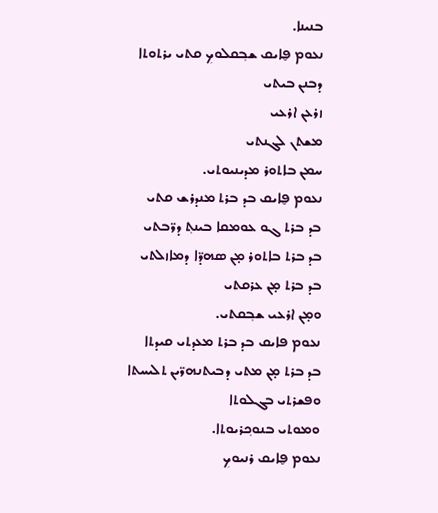ܒܢܝܢܐ.
ܢܥܘܡ ܦ̮ܐܝܩ ܫܒ݂ܩܠܘܟܼ ܩܬܝ ܝܪܬܘܬܐ
ܕܒܢܢ ܒܝܬܝ
ܙܪܥܢ ܐܪܥܝ
ܡܫܬܢ ܠܓܢܬܝ
ܚܡܢ ܒܐܬܘܪ ܡܕܝܢܝܘܬܝ.
ܢܥܘܡ ܦ̮ܐܝܩ ܒܕ ܒܪܬ ܡܢܕܪܫ ܩܬܝ
ܒܕ ܒܪܬ ܓܘ ܥܘܡܩܐ ܒܝܢܬ݂ ܕܪ̈ܒܬܝ
ܒܕ ܒܪܬ ܒܐܬܘܪ ܡ̣ܢ ܣܗܕ̈ܐ ܕܡܐܙܠܬܝ
ܒܕ ܒܪܬ ܡ̣ܢ ܥܪܩܬܝ
ܘܡ̣ܢ ܐܪܥܝ ܫܒ݂ܩܬܝ.
ܢܥܘܡ ܦܐܝܩ ܒܕ ܒܪܬ ܡܥܕܬܝ ܩܝܕܬܐ
ܒܕ ܒܪܬ ܡ̣ܢ ܡܬܝ ܕܒܝܬܢܗܪ̈ܝܢ ܬܠܝܚܬܐ
ܘܦܫܪܬܝ ܒܓܠܘܬܐ
ܘܡܘܬܝ ܒܢܘܟ݂ܪܝܘܬܐ.
ܢܥܘܡ ܦ̮ܐܝܩ ܪܢܝܘܟܼ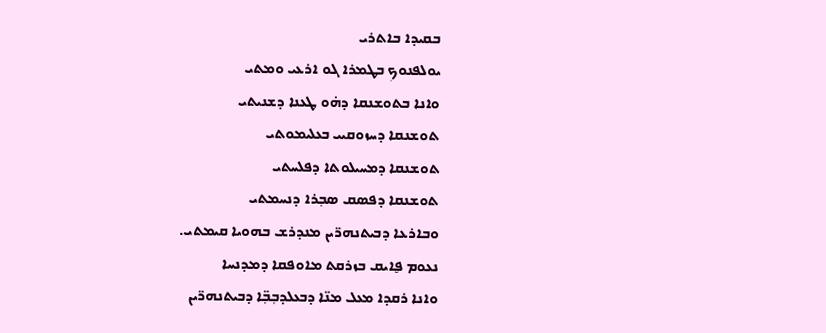ܒܩܝܕܐ ܒܐܬܪܝ
ܝܘܠܦܢܘܟܼ ܒܛܡܪܐ ܓܘ ܐܪܥܝ ܘܡܬܝ
ܘܐܢܐ ܒܬܘܫܢܩܐ ܕܗ̇ܘ ܛܥܢܐ ܕܫܢܝܬܝ
ܬܘܫܢܩܐ ܕܚܙܘܩܝܝ ܒܥܠܝܡܘܬܝ
ܬܘܫܢܩܐ ܕܡܚܝܠܘܬܐ ܕܦܠܚܬܝ
ܬܘܫܢܩܐ ܕܦܣܩ ܣܒ݂ܪܐ ܕܢܚܡܬܝ
ܘܒܐܪܥܐ ܕܒܝܬܢܗܪ̈ܝܢ ܡܢܕܪܫ ܒܗܘܝܐ ܩܝܡܬܝ.
ܢܥܘܡ ܦ̮ܐܝܩ ܒܙܪܩܬ ܡܐܘܦܩܐ ܕܡܕܢܚܐ
ܘܐܢܐ ܪܩܕܐ ܡܥܠ ܡܢ̈ܐ ܕܒܥܠܕܒ݂ܒ݂̈ܐ ܕܒܝܬܢܗܪ̈ܝܢ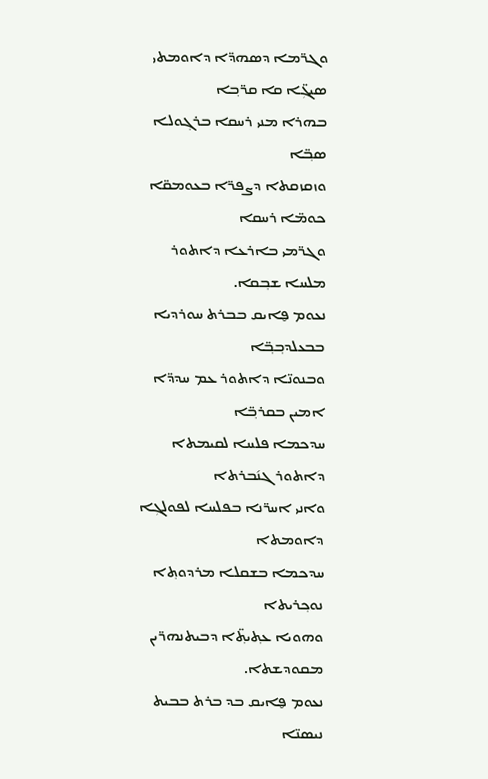ܘܓܪ̈ܡܐ ܕܣܗܕ̈ܐ ܕܐܘܡܬܝ ܣܝܓܼ̈ܐ ܩܐ ܩܪ̈ܒ݂ܐ
ܒܗܪܐ ܡܢܝ ܪܚܩܐ ܒܪܓ݂ܘܠܐ ܣܒ݂̈ܐ
ܘܙܩܙܩܬܐ ܕܨܦܪ̈ܐ ܒܥܘܡܩ̈ܐ ܟܘܡ̈ܐ ܪܚܩܐ
ܘܓܪ̈ܡܝ ܒܐܪܥܐ ܕܐܬܘܪ ܡܠܚܐ ܫܒ݂ܩܐ.
ܢܥܘܡ ܦ̮ܐܝܩ ܒܒܪܬ ܚܘܪܕܝܐ ܒܒܥܠܕܒ݂ܒ݂̈ܐ
ܘܒܢܘܢ̈ܐ ܕܐܬܘܪ ܥܡ ܚܕܕ̈ܐ ܐܡܝܢ ܒܩܪܒ݂̈ܐ
ܚܕܟܡܐ ܦܠܚܐ ܠܩܝܡܬܐ ܕܐܬܘܪ ܓܢ݇ܒܪܬܐ
ܘܐܢܝ ܐܚܪ̈ܢܐ ܒܦܠܚܐ ܠܦܘܠܓܼܐ ܕܐܘܡܬܐ
ܚܕܟܡܐ ܒܫܩܠܐ ܡܪܕܘܬ݂ܐ ܢܘܟ݂ܪܝܬܐ
ܘܗܘܝܐ ܥܬ݂ܝܬ݂̈ܐ ܕܒܝܬܢܗܪ̈ܝܢ ܡܩܘܕܫܬܐ.
ܢܥܘܡ ܦ̮ܐܝܩ ܒܕ ܒܪܬ ܒܒܝܬ ܢܝܣܢ̈ܐ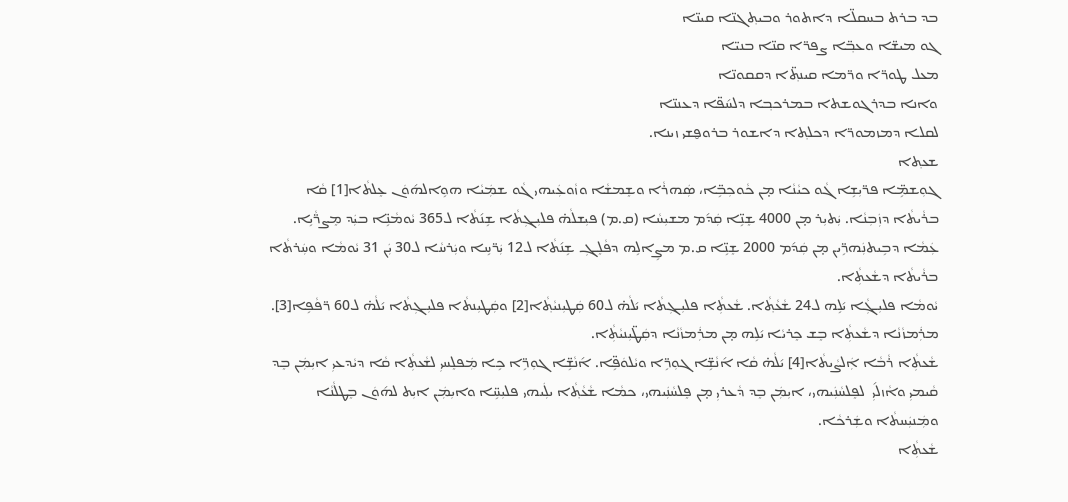ܒܕ ܒܪܬ ܒܚܩܠ̈ܐ ܕܐܬܘܪ ܘܒܝܬ݂ܓܢ̈ܐ ܩܝܢ̈ܐ
ܓܘ ܡܝܫ̈ܐ ܘܥܒ݂̈ܐ ܨܦܪ̈ܐ ܩܢ̈ܐ ܒܢܝ̈ܐ
ܡܥܠ ܛܘܪ̈ܐ ܘܪ̈ܡܐ ܩܝܢܬ݂̈ܐ ܕܩܩܘܢ̈ܐ
ܘܐܢܐ ܒܕܪܓܘܫܬܐ ܒܡܪܟܒ݂ܐ ܕܠܚ݇ܦ̈ܐ ܕܥܢܢ̈ܐ
ܠܩܠܐ ܕܡܙܡܘܪ̈ܐ ܕܟܠܬ݂ܐ ܕܐܫܘܪ ܒܪܘܦ̮ܫܝ ܙܝܢܐ.
ܫܥܬ݂ܐ
ܓܘܼܫܡܹ̈ܐ ܦܪ̈ܝܼܫܹܐ ܓܵܘ ܟܝܵܢܵܐ ܡ̣ܢ ܟܵܘܟܼܒܹ̈ܐ، ܣܲܗܪܵܐ ܘܫܸܡܫܵܐ ܘܙܵܘܥܲܝܗܝ ܓܵܘ ܫܡܲܝܵܐ ܗܘܹܐܠܗ݇ܘܿܢ ܥܸܠܬܵܐ[1] ܩܵܐ ܒܪܵܝܬܵܐ ܕܙܲܒܼܢܵܐ. ܝܲܬܝܼܪ ܡ̣ܢ 4000 ܫܸܢܹ̈ܐ ܩܲܕ݇ܡ ܡܫܝܼܚܵܐ (ܩ.ܡ) ܦܝܼܫܠܵܗ̇ ܦܠܝܼܓܼܬܵܐ ܫܹܢ݇ܬܵܐ ܠ365 ܝܵܘܡܵܢܹ̈ܐ ܒܝܲܕ ܡܸܨܪ̈ܵܝܹܐ. ܥܲܡܵܐ ܕܒܹܝܬܢܲܗܪܹ̈ܝܢ ܡ̣ܢ ܩܲܕ݇ܡ 2000 ܫܸܢܹ̈ܐ ܩ.ܡ ܡܨܹܐܠܹܗ ܕܦܵܠܸܓܼ ܫܹܢ݇ܬܵܐ ܠ12 ܝܲܪ̈ܚܹܐ ܘܝܲܪܚܵܐ ܠ30 ܝܲܢ 31 ܝܵܘܡܵܐ ܘܚܲܪܬܵܐ ܒܪܵܝܬܵܐ ܕܫܵܥܬܼܵܐ.
ܝܵܘܡܵܐ ܦܠܝܼܓܼܵܐ ܝ݇ܠܹܗ ܠ24 ܫܵܥܵܬ݂ܵܐ. ܫܵܥܬܼܵܐ ܦܠܝܼܓܼܬܵܐ ܝ݇ܠܵܗ̇ ܠ60 ܩܲܛܝܼܢܝܵܬ݂ܵܐ[2] ܘܩܲܛܝܼܢܬܵܐ ܦܠܝܼܓܼܬܵܐ ܝ݇ܠܵܗ̇ ܠ60 ܪ̈ܦܵܦܹܐ[3]. ܡܪܲܡܙܵܢܵܐ ܕܫܵܥܬܼܵܐ ܒܸܫ ܟܸܪܝܵܐ ܝ݇ܠܹܗ ܡ̣ܢ ܡܪܲܡܙܵܢܵܐ ܕܩܲܛ̈ܝܼܢܝܵܬܼܵܐ.
ܫܵܥܬܼܵܐ ܪܵܒܵܐ ܐܲܠܨܵܝܬܵܐ[4] ܝ݇ܠܵܗ̇ ܩܵܐ ܐ݇ܢܵܫܹ̈ܐ ܓܘܼܪܹ̈ܐ ܘܝܵܠܘܿܦܹ̈ܐ. ܐ݇ܢܵܫܹ̈ܐ ܓܘܼܪܹ̈ܐ ܟܹܐ ܡܲܦܠܸܚܝܼ ܠܫܵܥܬܼܵܐ ܩܵܐ ܕܝܵܕܥܝܼ ܐܝܼܡܲܢ ܒܸܕ ܩܵܝܡܝܼ ܘܐܵܙܠ݇ܝܼ  ܠܦܸܠܚܵܢܲܝܗܝ، ܐܝܼܡܲܢ ܒܸܕ ܕܵܥܪܝܼ ܡ̣ܢ ܦܸܠܚܵܢܲܝܗܝ، ܟܡܵܐ ܫܵܥܵܬ݂ܵܐ ܝܠܲܝܗܝ ܦܠܝܼܚܹ̈ܐ ܘܐܝܼܡܲܢ ܐܝܼܬ ܠܗ݇ܘܿܢ ܒܸܛܠܵܢܵܐ ܘܡܲܢܝܲܚܬܵܐ ܘܫܲܪܟܵܐ.
ܫܵܥܬܼܵܐ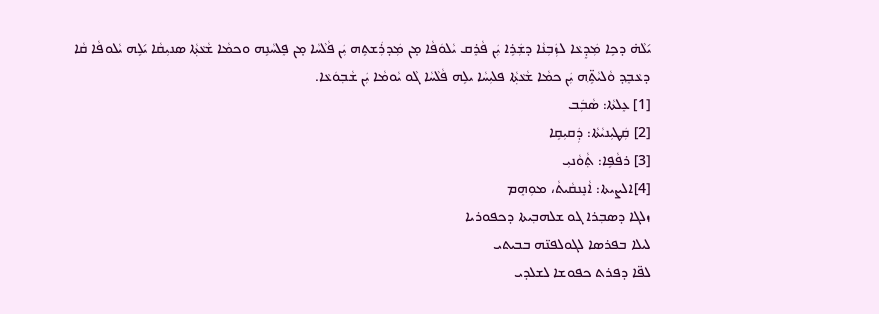ܝ݇ܠܵܗ̇ ܕܟܹܐ ܡܲܕܸܥܵܐ ܠܙܲܒܼܢܵܐ ܕܫܲܪܹܐ ܝܲܢ ܦܵܪܸܩ ܝܵܠܘܿܦܵܐ ܡ̣ܢ ܡܲܕܪܲܫܬܹܗ ܝܲܢ ܦܵܠܵܚܵܐ ܡ̣ܢ ܦܸܠܚܵܢܹܗ ܘܟܡܵܐ ܫܵܥܵܬ݂ܵܐ ܣܢܝܼܩܵܐ ܝ݇ܠܹܗ ܝܵܠܘܦܵܐ ܩܵܐ ܕܥܵܒ݂ܸܕ ܘܵܠܝܵܬ݂ܹ̈ܗ ܝܲܢ ܟܡܵܐ ܫܵܥܵܬ݂ܵܐ ܦܠܝܼܚܵܐ ܝܠܹܗ ܦܵܠܵܚܵܐ ܓܵܘ ܝܵܘܡܵܐ ܝܲܢ ܫܵܒ݂ܘܿܥܵܐ.
[1] ܥܸܠܬܵܐ: ܣܵܒܲܒ
[2] ܩܲܛܝܼܢܝܵܬܵܐ: ܕܲܩܝܼܩܹܐ
[3] ܪܦܵܦܹܐ: ܬ݂ܵܘܵܢܝܼ
[4]ܐܠܨܝܬܐ: ܐܵܢܸܢܩܵܝܬܵ، ܡܘܼܗܸܡ
ܙܠܓܐ ܕܣܒ݂ܪܐ ܓܘ ܫܠܗܒ݂ܝܬܐ ܕܟܦܘܪܝܐ
ܠܝܠܐ ܒܦܪܣܐ ܠܓܘܠܦܢ̈ܗ ܒܒܝܬܝ
ܠܦ̈ܐ ܕܦܪܬ ܟܦܘܫܐ ܠܫܠܕܝ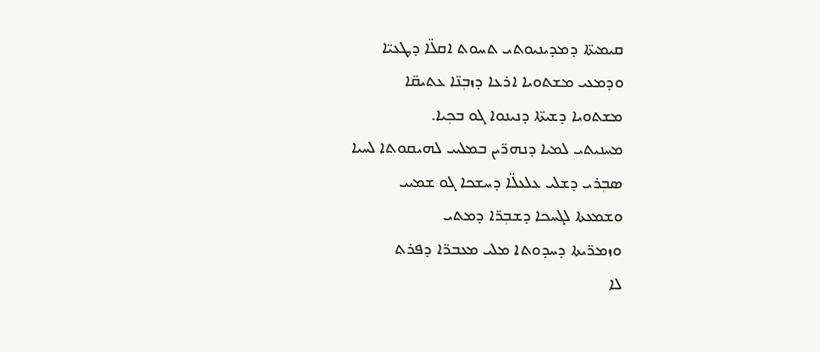ܩܝܡܝܬ̈ܐ ܕܡܕܝܢܝܘܬܝ ܬܚܘܬ ܐܩܠ̈ܐ ܕܛܥܝ̈ܐ
ܘܕܡܥܝ ܡܫܬܘܝܐ ܐܪܥܐ ܕܙܒ݂ܢ̈ܐ ܥܬܝܩ̈ܐ
ܡܫܬܘܝܐ ܕܫܝܬ̈ܐ ܕܢܝܢܘܐ ܓܘ ܒܟ݂ܝܐ.
ܡܚܢܝܬܝ ܠܡܝܐ ܕܢܗܪ̈ܝܢ ܒܡܠܝܝ ܠܗܝܩܘܬܐ ܠܚܝܐ
ܣܒ݂ܪܝ ܕܫܠܝ ܥܠܥܠ̈ܐ ܕܚܫܟܐ ܓܘ ܫܡܝܝ
ܘܫܡܥܬܐ ܠܓܚܟܐ ܕܫܒ݂ܪ̈ܐ ܕܡܬܝ
ܘܙܡܪ̈ܝܬܐ ܕܚܕܘܬܐ ܡܠܝ ܡܥܒܪ̈ܐ ܕܦܪܬ
ܠܐ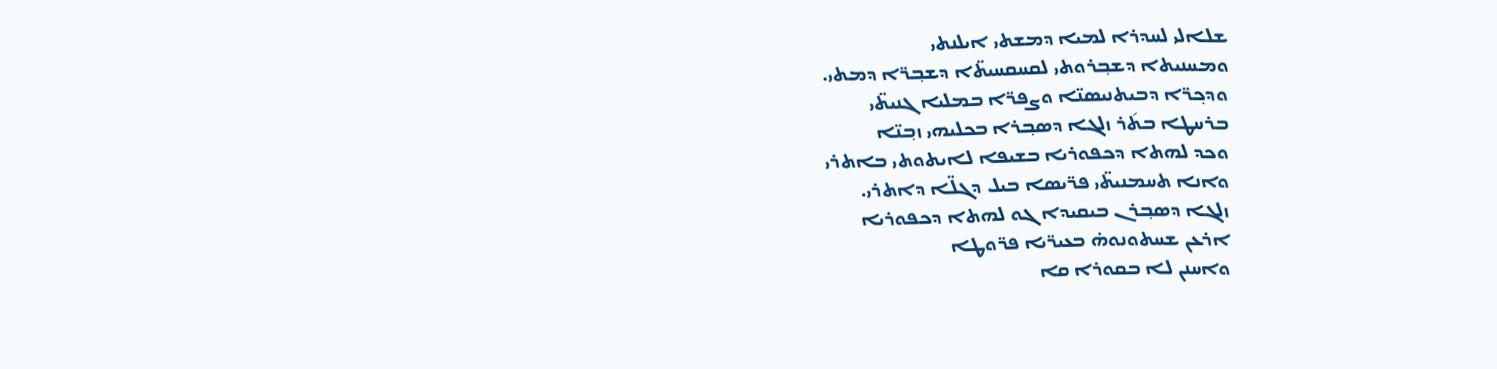ܫܠܐܠܝ ܠܚܕܪܐ ܠܡܝܐ ܕܡܫܬܝ ܐܝܠܢܬܝ
ܘܡܚܢܝܬܐ ܕܫܒ݂ܪܘܬܝ ܠܩܚܩܚܝܬ̈ܐ ܕܫܒ݂ܪ̈ܐ ܕܡܬܝ.
ܘܕܟ݂ܪ̈ܐ ܕܒܝܬܢܝܣܢ̈ܐ ܘܨܦܪ̈ܐ ܒܡܠܝܐ ܓܢܝܬ̈ܝ
ܒܪܚܛܐ ܒܬ݇ܪ ܙܠܓܐ ܕܣܒ݂ܪܐ ܒܟܠܝܗܝ ܙܒ݂ܢ̈ܐ
ܘܟܕ ܠܗܬܐ ܕܟܦܘܪܝܐ ܒܫܝܦܐ ܠܐܝܬܘܬܝ ܒܐܬܪܝ
ܘܐܢܐ ܬܚܡܢܝܬ̈ܝ ܦܪ̈ܝܣܐ ܒܝܠ ܕܓܠ̈ܐ ܕܐܬܪܝ.
ܙܠܓܐ ܕܣܒ݂ܪܢ ܒܝܩܝܕܐ ܓܘ ܠܗܬܐ ܕܟܦܘܪܝܐ
ܐܪܥܢ ܫܚܬܘܢܘܗ̇ ܒܥܝܪ̈ܝܐ ܦܪ̈ܘܛܐ
ܘܐܚܢܢ ܠܐ ܒܩܘܪܐ ܩܐ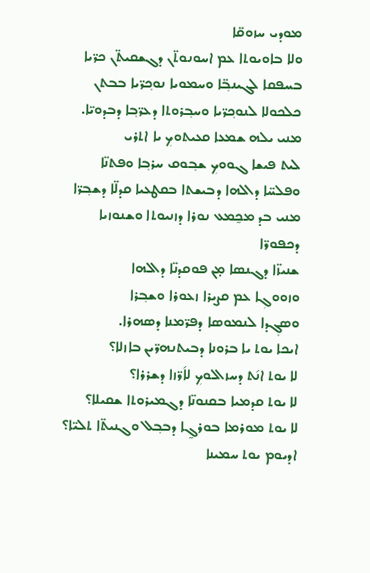ܡܘܕܝ ܚܙܘܩ̈ܐ
ܘܠܐ ܒܐܘܝܘܬܐ ܥܡ ܐܚܘܢܘܬ̈ܢ ܕܓܫܩܝܬ̈ܢ ܟܪ̈ܝܐ
ܒܚܦܩܐ ܠܓܝܢܒ݂̈ܐ ܘܚܡܘܝܐ ܢܘܟ݂ܪ̈ܝܐ ܒܒܬܢ
ܟܠܟܘܠܐ ܠܢܘܟ݂ܪ̈ܝܐ ܘܚܒ݂ܪܘܬܐ ܕܥܪ̈ܒ݂ܐ ܕܒܕܘܝ̈ܐ.
ܡܢܝ ܝܠܗ ܫܡܥܐ ܩܥܝܬܘܟܼ ܝܐ ܐܬܪܝ
ܠܝܬ ܦܝܫܐ ܓܘܘܟܼ ܫܒ݂ܘܩ ܚܪܒ݂ܐ ܘܦܬܢ̈ܐ
ܘܦܠܚ̈ܐ ܕܐܠܗܐ ܕܒܝܫܬܐ ܒܩܛܥܝܐ ܩܕܠ̈ܐ ܕܫܒ݂ܪ̈ܐ
ܡܢܝ ܒܕ ܡܟ̰ܡܥ ܢܘܪܐ ܕܙܢܝܘܬܐ ܘܫܢܘܙܝܐ ܕܟܦܘܪ̈ܐ
ܫܢܝܙ̈ܐ ܕܓܢܣܐ ܡ̣ܢ ܦܘܩܕܢ̈ܐ ܕܐܠܗܐ
ܘܙܘܘܓܼܐ ܥܡ ܩܨܝܪܐ ܙܥܘܪܐ ܘܫܒ݂ܪܐ
ܘܣܓ݂ܕܐ ܠܢܡܘܣܐ ܕܦܪ̈ܡܢܐ ܕܣܗܪܐ.
ܐܝܟܐ ܝܘܬ ܝܐ ܒܪܘܢܐ ܕܒܝܬܢܗܪ̈ܝܢ ܒܐܙܠܐ؟
ܠܐ ܝܘܬ ܐܢ݇ܬ ܕܚܙܐܠܘܟܼ ܠܐ݇ܪ̈ܙܐ ܕܫܪܪܐ؟
ܠܐ ܝܘܬ ܩܕܡܝܐ ܒܩܢܘܢ̈ܐ ܕܓܡܝܪܘܬܐ ܫܩܝܠܐ؟
ܠܐ ܝܘܬ ܡܘܪܡܐ ܒܘܪܓ̰ܐ ܕܒܒ݂ܠ ܘܓܢܝܬ̈ܐ ܬܠܝ̈ܐ؟
ܐܕܝܘܡ ܝܘܬ ܚܡܝܢܐ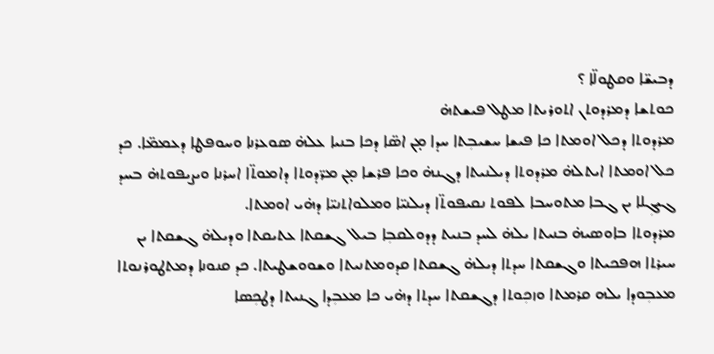ܕܒܝܫ̈ܐ ܘܩܛܘܠ̈ܐ ؟
ܟܘܬܫܐ ܕܡܪܕܘܬܢ ܐܬܘܪܝܬܐ ܡܛܠ ܦܝܫܬܗ̇
ܡܪܕܘܬܐ ܕܟܠ ܐܘܡܬܐ ܟܐ ܦܝܫܐ ܚܫܝܒܼܬܐ ܚܕܐ ܡ̣ܢ ܐܣ̈ܐ ܕܟܐ ܒܢܝܐ ܥܠܗ̇ ܣܘܥܪܢܐ ܘܚܘܦܛܐ ܕܥܡܡ̈ܐ. ܟܕ ܟܠ ܐܘܡܬܐ ܐܝܬܠܗ̇ ܡܪܕܘܬܐ ܕܝܠܢܝܬܐ ܕܓܢܗ̇ ܘܟܐ ܦܪܫܐ ܡ̣ܢ ܡܪ̈ܕܘܬܐ ܕܐܡܘܬ̈ܐ ܐܚܪܢܐ ܘܝܨܝܦܘܬܗ̇ ܒܚܕ ܓܝܓܼܠܐ ܝܢ ܓܒܐ ܡܬܘܚܒܐ ܠܦܘܬ ܢܩܝܦܘܬ̈ܐ ܕܝܠܢܝ̈ܐ ܘܡܠܘܐܬܢܝ̈ܐ ܕܗ̇ܝ ܐܘܡܬܐ.
ܡܪܕܘܬܐ ܒܐܘܣܝܗ̇ ܒܢܝܬܐ ܝܠܗ̇ ܠܚܕ ܒܢܝܬ ܕܕܘܠܩܒܼܐ ܒܝܠ ܓܫܩܬܐ ܥܬܝܩܬܐ ܘܕܝܠܗ̇ ܓܫܩܬܐ ܝܢ ܚܝܪܬܐ ܗܦܟܝܬܐ ܘܓܫܩܬܐ ܚܕܬܐ ܕܝܠܗ̇ ܓܫܩܬܐ ܩܕܘܡܬܢܝܬܐ ܘܫܘܘܫܛܝܬܐ. ܟܕ ܩܢܘܢܐ ܕܡܬܛܘܪܢܘܬܐ ܡܥܒܼܘܕܐ ܝܠܗ ܩܪܡܬܐ ܘܙܟܼܘܬܐ ܕܓܫܩܬܐ ܚܕܬܐ ܕܗ̇ܝ ܟܐ ܡܥܒܼܕܐ ܓܢܝܬܐ ܕܛܟܼܣܐ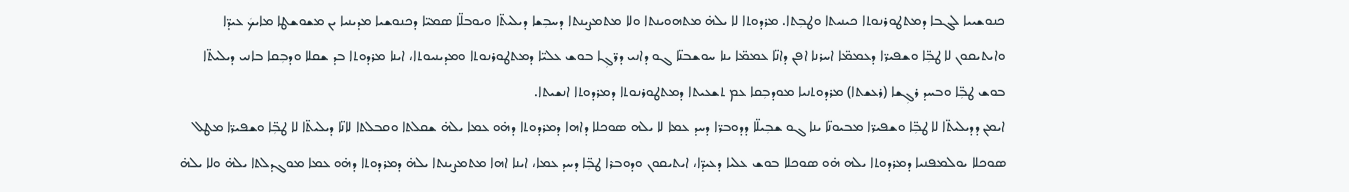ܟܢܘܫܝܝܐ ܠܓܒܐ ܕܡܬܛܘܪܢܘܬܐ ܟܝܢܝܬܐ ܘܛܒܼܬܐ. ܡܪܕܘܬܐ ܠܐ ܝܠܗ̇ ܡܬܗܘܝܢܬܐ ܘܠܐ ܡܬܡܨܝܢܬܐ ܕܚܒܼܫܐ ܕܝܠܝܬ̈ܐ ܘܝܘܒܠ̈ܐ ܣܡܝ̈ܐ ܕܟܢܘܫܝܐ ܡܕܝܢܝܐ ܝܢ ܡܫܘܫܛܐ ܡܐܝܟܿ ܥܝܕ̈ܐ ܘܐܝܬܝܩܘܢ ܠܐ ܛܒܼ̈ܐ ܘܫܦܝܪ̈ܐ ܕܥܡܡ̈ܐ ܐܚܪܢܐ ܐܦܢ ܕܐܢ̈ܐ ܥܡܡ̈ܐ ܝܢܐ ܚܘܫܒܢ̈ܐ ܓܘ ܕܐܢܝ ܕܪ̈ܓܼܐ ܒܘܫ ܥܠܝ̈ܐ ܕܡܬܛܘܪܢܘܬܐ ܘܡܕܝܢܝܘܬܐ، ܐܝܢܐ ܡܪܕܘܬܐ ܒܕ ܫܩܠܐ ܘܕܒܼܩܐ ܒܐܢܝ ܕܝܠܝܬ̈ܐ ܒܘܫ ܛܒܼ̈ܐ ܘܒܚܕ ܪܓܼܫܐ (ܪܥܫܬܐ) ܡܪܕܘܬܢܝܐ ܡܘܕܒܼܩܐ ܥܡ ܬܫܥܝܬܐ ܕܡܬܛܘܪܢܘܬܐ ܕܡܪܕܘܬܐ ܐܢܫܝܬܐ.
ܐܝܡܢ ܕܕܝܠܝܬ̈ܐ ܠܐ ܛܒܼ̈ܐ ܘܫܦܝܪ̈ܐ ܡܒܝܘܢ̈ܐ ܝܢܐ ܓܘ ܫܒܼܝܠ̈ܐ ܕܕܘܒܪ̈ܐ ܕܚܕ ܥܡܐ ܠܐ ܝܠܗ ܣܘܟܠܐ ܕܐܗܐ ܕܡܪܕܘܬܐ ܕܗ̇ܘ ܥܡܐ ܝܠܗ̇ ܫܩܠܬܐ ܘܩܒܠܬܐ ܠܐܢ̈ܐ ܕܝܠܝܬ̈ܐ ܠܐ ܛܒܼ̈ܐ ܘܫܦܝܪ̈ܐ ܡܛܠ ܣܘܟܠܐ ܝܘܠܡܦܢܝܐ ܕܡܪܕܘܬܐ ܝܠܗ ܗ̇ܘ ܣܘܟܠܐ ܒܘܫ ܥܠܝܐ ܕܥܝܕ̈ܐ، ܐܝܬܝܩܘܢ ܘܕܘܒܪ݁ܐ ܛܒܼ̈ܐ ܕܚܕ ܥܡܐ، ܐܝܢܐ ܐܗܐ ܡܬܡܨܝܢܬܐ ܝܠܗ̇ ܕܡܪܕܘܬܐ ܕܗ̇ܘ ܥܡܐ ܡܘܓܕܠܬܐ ܝܠܗ̇ ܘܠܐ ܝܠܗ̇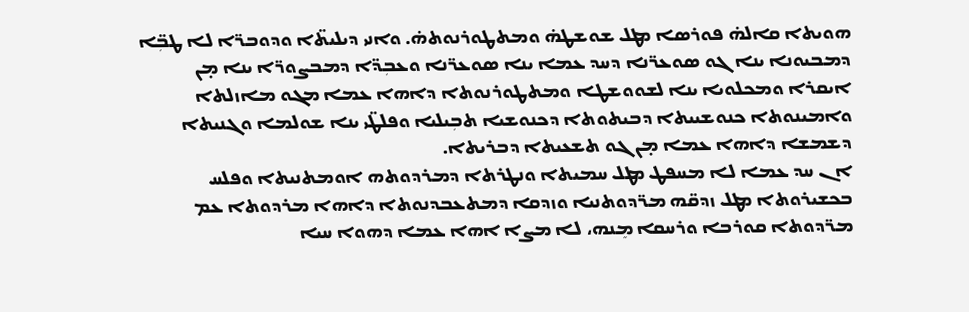ܗܘܝܬܐ ܩܐܠܗ̇ ܦܘܪܣܐ ܡܛܠ ܫܘܫܛܗ̇ ܘܡܬܛܘܪܢܘܬܗ̇. ܘܐܢܝ ܕܝܠܝܬ̈ܐ ܘܕܘܒܪ̈ܐ ܠܐ ܛܒܼ̈ܐ ܕܡܒܝܘܢܐ ܝܢܐ ܓܘ ܣܘܥܪ̈ܢܐ ܕܚܕ ܥܡܐ ܝܢܐ ܣܘܥܪ̈ܢܐ ܘܥܒܼܕ̈ܐ ܕܡܒܨܘܪ̈ܐ ܝܢܐ ܡ̣ܢ ܐܝܩܪܐ ܘܡܟܠܘܝܐ ܝܢܐ ܠܫܘܘܫܛܐ ܘܡܬܛܘܪܢܘܬܐ ܕܐܗܐ ܥܡܐ ܡܓܘ ܡܐܙܠܬܐ ܘܐܡܝܢܘܬܐ ܟܢܘܫܝܝܬܐ ܕܒܝܬܘܬܐ ܕܟܢܘܫܝܐ ܬܒܼܝܠܝܐ ܘܦܠܛ̈ܝ ܝܢܐ ܫܘܠܡܐ ܘܓܢܝܬܐ ܕܫܡܫܐ ܕܐܗܐ ܥܡܐ ܡ̣ܢ ܓܘ ܬܫܥܝܬܐ ܕܒܪܝܬܐ.
ܐܢ ܚܕ ܥܡܐ ܠܐ ܡܚܦܛ ܡܛܠ ܚܡܝܬܐ ܘܢܛܪܬܐ ܕܡܪܕܘܬܗ ܐܘܡܬܢܝܬܐ ܘܦܠܚ ܒܟܫܝܪܘܬܐ ܡܛܠ ܙܕܩ̈ܗ ܡܪ̈ܕܘܬܢܝܐ ܘܙܕܩܐ ܕܡܬܥܒܕܢܘܬܐ ܕܐܗܐ ܡܪܕܘܬܐ ܥܡ ܡܪ̈ܕܘܬܐ ܩܘܪܒܐ ܘܪܚܩܐ ܡܸܢܗ، ܠܐ ܡܨܐ ܐܗܐ ܥܡܐ ܕܗܘܐ ܚܝܐ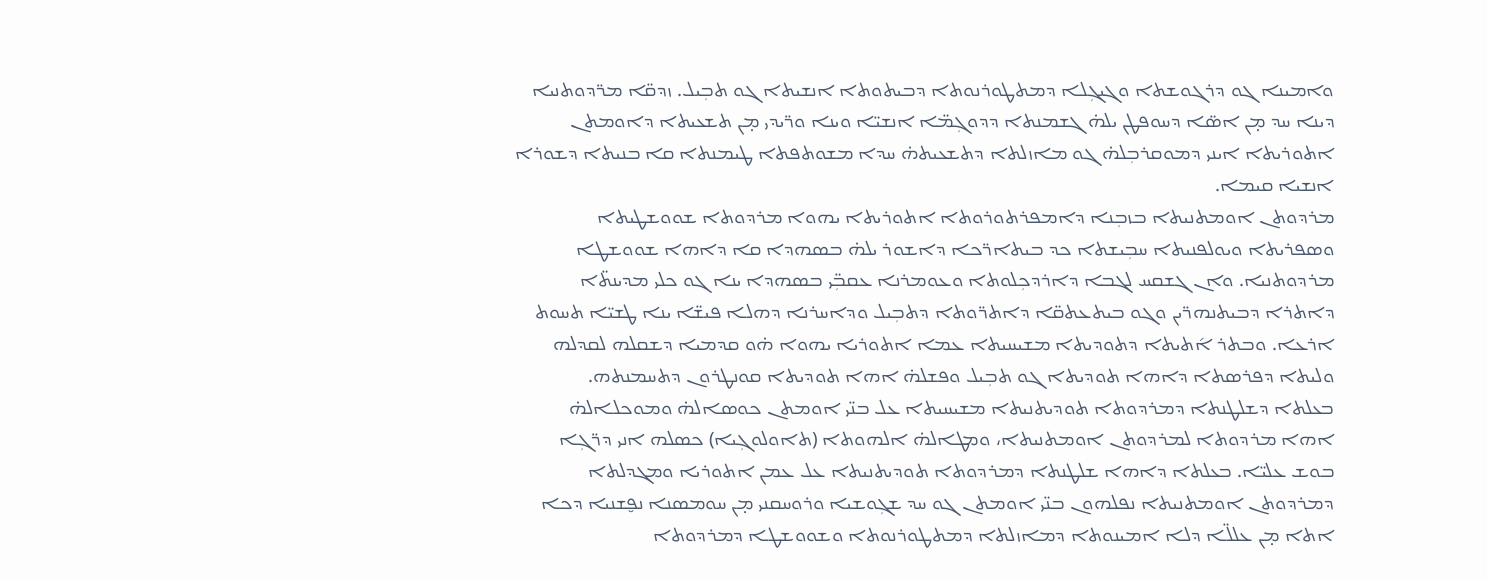ܘܐܡܝܢܐ ܓܘ ܕܪܓܘܫܬܐ ܘܓܝܓܼܠܐ ܕܡܬܛܘܪܢܘܬܐ ܕܒܝܬܘܬܐ ܐܢܫܝܬܐ ܓܘ ܬܒܼܝܠ. ܙܕܩ̈ܐ ܡܪ̈ܕܘܬܢܝܐ ܕܝܢܐ ܚܕ ܡ̣ܢ ܐܣ̈ܐ ܕܚܘܦܛܢ ܝܠܗ̇ ܓܫܡܢܬܐ ܕܕܘܓܼܡ̈ܐ ܐܢܫܝ̈ܐ ܘܝܢܐ ܘܪ̈ܝܕܝ ܡ̣ܢ ܬܫܥܝܬܐ ܕܐܘܡܬܢ ܐܬܘܪܝܬܐ ܐܝܢܝ ܕܡܘܩܪܒܼܠܗ̇ ܓܘ ܡܐܙܠܬܐ ܕܬܫܥܝܬܗ̇ ܚܕܐ ܡܫܘܬܦܬܐ ܛܝܡܢܬܐ ܩܐ ܒܢܝܬܐ ܕܫܘܪܐ ܐܢܫܝܐ ܩܝܡܐ.
ܡܪܕܘܬܢ ܐܘܡܬܢܝܬܐ ܒܙܒܼܢܐ ܕܐܡܦܪܬܘܪܘܬܐ ܐܬܘܪܝܬܐ ܝܗܘܐ ܡܪܕܘܬܐ ܫܘܘܫܛܝܬܐ ܘܣܦܪܝܬܐ ܘܝܘܠܦܢܝܬܐ ܚܒܼܝܫܬܐ ܟܕ ܒܝܬܐܪ̈ܟܐ ܕܐܫܘܪ ܝܠܗ̇ ܒܣܗܕܐ ܩܐ ܕܐܗܐ ܫܘܘܫܛܐ ܡܪܕܘܬܢܝܐ. ܘܐܢ ܓܫܩܚ ܠܓܒܐ ܕܐܪܕܟܼܠܘܬܐ ܘܥܘܡܪܢܐ ܥܩܒܼ̈ܝ ܒܣܗܕܐ ܝܢܐ ܓܘ ܟܠܝ ܡܕܝܢܬ̈ܐ ܕܐܬܪܐ ܕܒܝܬܢܗܪ̈ܝܢ ܘܓܘ ܒܝܬܥܬܩ̈ܐ ܕܐܬܪ̈ܘܬܐ ܕܬܒܼܝܠ ܘܕܐܚܪܢܐ ܕܗܠܐ ܦܝܫ̈ܐ ܝܢܐ ܛܫܝ̈ܐ ܬܚܘܬ ܐܪܥܐ. ܘܒܬܪ ܐ݇ܬܝܬܐ ܕܬܘܕܝܬܐ ܡܫܝܚܝܬܐ ܥܡܐ ܐܬܘܪܝܐ ܝܗܘܐ ܗ̇ܘ ܩܕܡܝܐ ܕܫܩܠܗ ܠܩܕܠܗ ܘܠܝܬܐ ܕܦܪܣܬܐ ܕܐܗܐ ܬܘܕܝܬܐ ܓܘ ܬܒܼܝܠ ܘܦܫܠܗ̇ ܐܗܐ ܬܘܕܝܬܐ ܩܘܢܛܪܘܢ ܕܬܚܡܢܬܗ.
ܒܥܠܬܐ ܕܫܠܛܢܬܐ ܕܡܪܕܘܬܐ ܬܘܕܝܬܢܝܬܐ ܡܫܝܚܝܬܐ ܥܠ ܒܢ̈ܝ ܐܘܡܬܢ ܟܘܣܐܠܗ̇ ܘܡܘܟܠܐܠܗ̇ ܐܗܐ ܡܪܕܘܬܐ ܠܡܪܕܘܬܢ ܐܘܡܬܢܝܬܐ، ܘܡܛܐܠܗ̇ ܐܠܗܘܬܐ (ܬܐܘܠܘܓܼܝܐ) ܟܣܠܗ ܐܢܝ ܕܪ̈ܓܼܐ ܒܘܫ ܥܠܝ̈ܐ. ܒܥܠܬܐ ܕܐܗܐ ܫܠܛܢܬܐ ܕܡܪܕܘܬܐ ܬܘܕܝܬܢܝܬܐ ܥܠ ܥܡܢ ܐܬܘܪܝܐ ܘܡܓܕܠܬܐ ܕܡܪܕܘܬܢ ܐܘܡܬܢܝܬܐ ܢܦܠܗܘܢ ܒܢ̈ܝ ܐܘܡܬܢ ܓܘ ܚܕ ܫܓܼܘܫܝܐ ܘܪܘܚܩܢܝ ܡ̣ܢ ܚܘܡܣܢܐ ܢܦ̮ܫܢܝܐ ܕܟܐ ܐܬܐ ܡ̣ܢ ܥܠܠ̈ܐ ܕܠܐ ܐܡܝܢܘܬܐ ܕܡܐܙܠܬܐ ܕܡܬܛܘܪܢܘܬܐ ܘܫܘܘܫܛܐ ܕܡܪܕܘܬܐ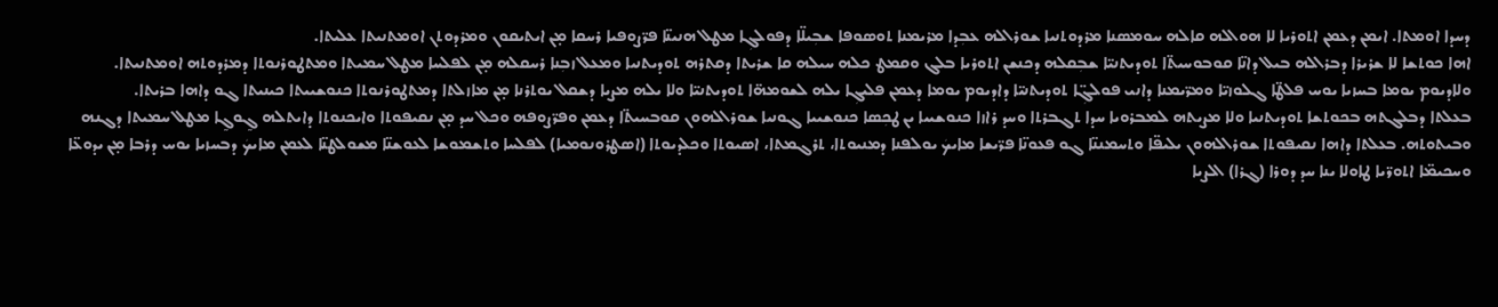ܕܚܕܐ ܐܘܡܬܐ. ܐܝܡܢ ܕܥܡܢ ܐܬܘܪܝܐ ܠܐ ܗܘܐܠܗ ܩܐܠܗ ܚܘܡܣܢܐ ܡܪܕܘܬܢܝܐ ܫܘܪܐܠܗ ܥܒܼܕܐ ܡܪܝܡܢܐ ܬܘܣܘܦܐ ܫܒܼܝܠ̈ܐ ܕܦܘܠܓܼܐ ܡܛܠ ܗܢܝܢ̈ܐ ܦܪ̈ܨܘܦܝܐ ܪܚܩܐ ܡ̣ܢ ܐܝܬܝܩܘܢ ܘܡܪܕܘܬܢ ܐܘܡܬܢܝܬܐ ܥܠܝܬܐ.
ܐܗܐ ܟܘܬܫܐ ܠܐ ܫܪܝܪܐ ܕܒܪܐܠܗ ܒܝܠ ܕܐܢ̈ܐ ܩܘܒܘܚܝܬ̈ܐ ܬܘܕܝܬܢܝ̈ܐ ܫܒܼܩܠܗ ܕܟܢܫܢ ܐܬܘܪܝܐ ܒܠܓ ܘܩܡܛ ܟܠܗ ܚܝܠܗ ܩܐ ܫܪܝܬܐ ܕܩܬܪܗ ܬܘܕܝܬܢܝܐ ܘܡܥܠ ܙܒܼܢܐ ܪܚܩܠܗ ܡ̣ܢ ܠܦܠܚܐ ܡܛܠ ܚܡܝܬܐ ܘܡܬܛܘܪܢܘܬܐ ܕܡܪܕܘܬܗ ܐܘܡܬܢܝܬܐ. ܘܠܐܕܝܘܡ ܝܘܡܐ ܒܚܙܝܐ ܝܘܚ ܦܠܛ̈ܐ ܓܠܘܙܝ̈ܐ ܘܡܪ̈ܝܡܢܐ ܕܐܢܝ ܦܘܠܓܼ̈ܐ ܬܘܕܝܬܢܝ̈ܐ ܕܐܕܝܘܡ ܝܘܡܐ ܕܥܡܢ ܦܠܝܓܼܐ ܝܠܗ ܠܫܘܡܗ̈ܐ ܬܘܕܝܬܢܝ̈ܐ ܘܠܐ ܝܠܗ ܡܨܝܐ ܕܫܩܠ ܝܘܬܪܢܐ ܡ̣ܢ ܡܐܙܠܬܐ ܕܡܬܛܘܪܢܘܬܐ ܟܢܘܫܝܝܬܐ ܟܝܢܝܬܐ ܓܘ ܕܐܗܐ ܒܪܝܬܐ.
ܒܥܠܬܐ ܕܒܠܓܬܗ ܒܟܘܬܫܐ ܬܘܕܝܬܢܝܐ ܘܠܐ ܡܨܝܬܗ ܠܡܒܪܘܝܐ ܚܕܐ ܬܓܒܪܬܐ ܘܚܕ ܪܐܙܐ ܟܢܘܫܝܝܐ ܝܢ ܛܟܼܣܐ ܟܢܘܫܝܝܐ ܓܘܢܝܐ ܫܘܪܐܠܗܘܢ ܩܘܒܚܝܬ̈ܐ ܕܥܡܢ ܘܦܪ̈ܨܘܦܗ ܘܟܠ ܚܕ ܡ̣ܢ ܢܩܝܦܘܬܐ ܘܐܝܟܢܘܬܐ ܕܐܝܬܠܗ ܓ̰ܘܓ̰ܐ ܡܛܠ ܚܡܝܬܐ ܕܓܢܗ ܘܒܝܬܘܬܗ. ܒܥܠܬܐ ܕܐܗܐ ܢܩܝܦܘܬܐ ܫܘܪܐܠܗܘܢ ܝܠܝܦ̈ܐ ܘܬܚܡܢܢ̈ܐ ܓܘ ܦܥܘܢ̈ܐ ܦܪ̈ܝܫܐ ܡܐܝܟܿ ܝܘܠܦܢܐ ܕܡܢܝܘܬܐ، ܬܪܓܡܬܐ، ܐܣܝܘܬܐ ܘܟܠܕܝܘܬܐ (ܐܣܛܪܘܢܘܡܝܐ) ܠܦܠܚܐ ܘܬܫܡܘܫܐ ܠܥܘܫܢ̈ܐ ܡܫܘܠܛܢ̈ܐ ܠܥܡܢ ܡܐܝܟܿ ܕܒܚܙܝܐ ܝܘܚ ܕܪܒܐ ܡ̣ܢ ܝܕܘܥ̈ܐ ܘܚܟܝܡ̈ܐ ܐܬܘܪ̈ܝܐ ܛܐܘܠܐ ܝܢܐ ܚܕ ܕܘܪܐ (ܓܪܐ) ܐܠܨܝܐ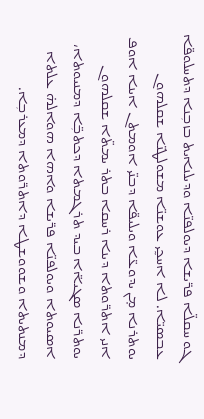ܓܘ ܚܩܠ̈ܐ ܦܪ̈ܝܫܐ ܕܝܘܠܦܢ̈ܐ ܘܕܝܠܢܐܝܬ ܒܙܒܼܢܐ ܕܬܚܠܘܦ̈ܐ ܥܒܣܝ̈ܐ. ܠܐ ܐܚܟ̰ܝ ܥܘܫܢ̈ܐ ܡܫܘܠܛܢ̈ܐ ܫܩܠܗܘܢ ܝܘܬܪܢܐ ܡ̣ܢ ܝܕܘܥ̈ܐ ܘܝܠܝܦ̈ܐ ܕܒܢ̈ܝ ܐܘܡܬܢ ܐܝܢܐ ܐܘܦ ܐܢܝ ܐܬܪ̈ܘܬܐ ܕܝܢܐ ܪܚܩܐ ܒܬܪ ܝܡܬ̈ܐ ܫܩܠܗܘܢ ܝܘܬܪ̈ܢܐ ܣܓܝܐ̈ܐ ܒܝܕ ܬܪܓܡܬܐ ܕܟܬܒܼ̈ܐ ܕܡܢܝܘܬܐ، ܐܣܝܘܬܐ ܘܝܘܠܦܢ̈ܐ ܦܪ̈ܝܫܐ ܘܐܗܐ ܗܘܐܠܗ̇ ܥܠܬܐ ܕܡܢܬܝܬܐ ܘܫܘܘܫܛܐ ܕܐܬܪ̈ܘܬܐ ܕܡܥܪܒܼܐ.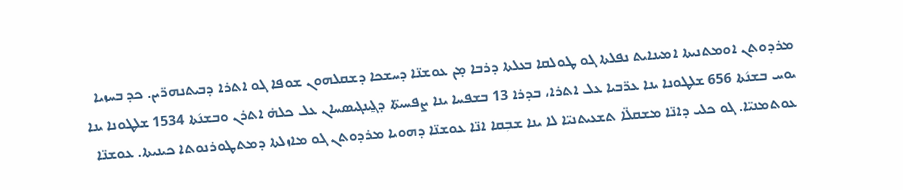ܡܪܕܘܬܢ ܐܘܡܬܢܝܬܐ ܐܡܝܢܐܝܬ ܢܦܠܬܐ ܓܘ ܛܘܠܩܐ ܒܥܠܬܐ ܕܪܒܐ ܡ̣ܢ ܥܘܫܢ̈ܐ ܕܚܫܟܐ ܕܫܩܠܗܘܢ ܫܘܦܐ ܓܘ ܐܬܪܐ ܕܒܝܬܢܗܪ̈ܝܢ. ܟܕ ܒܚܙܝܐ ܝܘܚ ܒܫܢ݇ܬܐ 656 ܫܠܛܘܢܐ ܝܢܐ ܥܪ̈ܒܝܐ ܥܠ ܐܬܪܐ، ܒܕܪܐ 13 ܒܫܦܚܐ ܝܢܐ ܨܦܚܝܬ̈ܐ ܕܓ̰ܝܢܓܝܣܚܐܢ ܥܠ ܟܠܗ̇ ܐܬܪܢ ܘܒܫܢ݇ܬܐ 1534 ܫܠܛܘܢܐ ܝܢܐ ܥܘܬܡܢܝ̈ܐ. ܓܘ ܟܠܝ ܕܐܢ̈ܐ ܡܫܩܠ̈ܐ ܬܫܥܝܬܢܝ̈ܐ ܠܐ ܝܢܐ ܫܒܼܩܐ ܐܢ̈ܐ ܥܘܫܢ̈ܐ ܕܗܘܝܐ ܡܪܕܘܬܢ ܓܘ ܡܐܙܠܬܐ ܕܡܬܛܘܪܢܘܬܐ ܟܝܢܝܬܐ. ܥܘܫܢ̈ܐ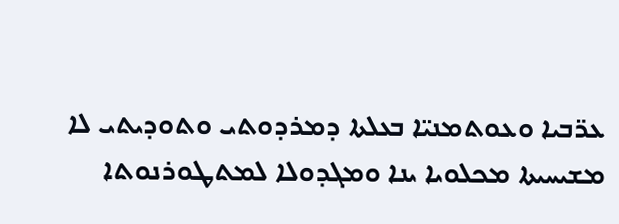ܥܪ̈ܒܝܐ ܘܥܘܬܡܢܝ̈ܐ ܒܥܠܬܐ ܕܡܪܕܘܬܝ ܘܬܘܕܝܬܝ ܠܐ ܡܫܝܚܝܬܐ ܡܟܠܘܝܐ ܝܢܐ ܘܡܓܕܘܠܐ ܠܡܬܛܘܪܢܘܬܐ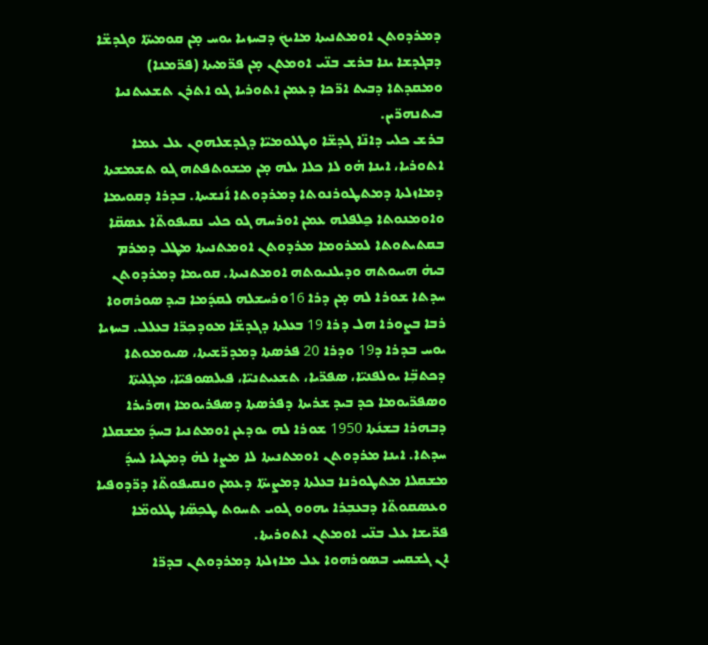ܕܡܪܕܘܬܢ ܐܘܡܬܢܝܬܐ ܡܐܝܟܿ ܕܒܚܙܝܐ ܝܘܚ ܡ̣ܢ ܩܘܡܝܬ̈ܐ ܘܓܕܫ̈ܐ ܕܒܓܕܫܐ ܝܢܐ ܒܪܫ ܒܢ̈ܝ ܐܘܡܬܢ ܡ̣ܢ ܦܪ̈ܡܝܬܐ (ܦܪ̈ܡܢܐ) ܘܡܩܕܬܐ ܕܒܝܬ ܐܪ̈ܟܐ ܕܥܡܢ ܐܬܘܪܝܐ ܓܘ ܐܬܪܢ ܬܫܥܝܬܢܝܐ ܒܝܬܢܗܪ̈ܝܢ.
ܒܪܫ ܟܠܝ ܕܐܢ̈ܐ ܓܕܫ̈ܐ ܘܛܠܘܡܝ̈ܐ ܕܓܕܫܠܗܘܢ ܥܠ ܥܡܐ ܐܬܘܪܝܐ، ܐܝܢܐ ܗ̇ܘ ܠܐ ܟܠܐ ܝܠܗ ܡ̣ܢ ܡܫܘܬܦܬܗ ܓܘ ܬܫܡܫܬܐ ܕܡܐܙܠܬܐ ܕܡܬܛܘܪܢܘܬܐ ܕܡܪܕܘܬܐ ܐ݇ܢܫܝܬܐ. ܒܕܪܐ ܕܩܘܝܡܐ ܘܐܘܡܢܘܬܐ ܟ̰ܠܦܠܗ ܥܡܢ ܐܘܪܚܗ ܓܘ ܟܠܝ ܢܩܝܦܘܬ̈ܐ ܥܣܩ̈ܐ ܒܩܬܝܬܘܬܐ ܠܡܪܘܡܐ ܡܪܕܘܬܢ ܐܘܡܬܢܝܬܐ ܡܛܠ ܕܡܪܡ ܒܝܗ̇ ܗܝܝܘܬܗ ܘܕܝܠܢܝܘܬܗ ܐܘܡܬܢܝܬܐ. ܩܘܝܡܐ ܕܡܪܕܘܬܢ ܚܕܬܐ ܫܘܪܐ ܠܗ ܡ̣ܢ ܕܪܐ 16ܘܪܚܫܠܗ ܠܩܕ݇ܡܐ ܒܝܕ ܣܘܪܗܘܐ ܪܒܐ ܒܨܘܪܐ ܗܠ ܕܪܐ 19 ܒܥܠܬܐ ܕܓܕܫ̈ܐ ܡܘܕܟܼܪ̈ܐ ܒܥܠܠ. ܒܚܙܝܐ ܝܘܚ ܒܕܪܐ ܕ19 ܘܕܪܐ 20 ܦܪܣܬܐ ܕܡܕܪ̈ܫܝܬܐ، ܣܝܘܡܘܬܐ ܕܟܬܒܼ̈ܐ ܝܘܠܦܢܝ̈ܐ، ܣܦܪ̈ܝܐ، ܬܫܥܝܬܢܝ̈ܐ، ܦܝܠܣܘܦܝ̈ܐ، ܡܓܼܠܝܬ̈ܐ ܘܣܦܪ̈ܝܘܡܐ ܟܕ ܒܝܕ ܫܪܝܬܐ ܕܦܪܣܬܐ ܕܣܦܪܝܘܡܐ ܙܗܪܝܪܐ ܕܒܗܪܐ ܒܫܢ݇ܬܐ 1950 ܫܘܪܐ ܠܗ ܝܘܕܥܢ ܐܘܡܬܢܝܐ ܒܚܕ݇ ܡܫܩܠܐ ܚܕܬܐ. ܐܝܢܐ ܡܪܕܘܬܢ ܐܘܡܬܢܝܬܐ ܠܐ ܡܨܐ ܠܗ̇ ܕܡܛܝܐ ܠܚܕ݇ ܡܫܩܠܐ ܡܬܛܘܪܢܐ ܒܥܠܬܐ ܕܡܨܝܬ̈ܐ ܕܥܡܢ ܘܢܩܝܦܘܬ̈ܐ ܕܪ̈ܕܘܦܝܐ ܘܥܣܩܘܬ̈ܐ ܕܒܥܒܼܪܐ ܝܗܘܘ ܓܘܝ ܬܚܘܬ ܛܟܼܣ̈ܐ ܛܠܘܡ̈ܐ ܦܪ̈ܝܫܐ ܥܠ ܒܢ̈ܝ ܐܘܡܬܢ ܐܬܘܪܝܬܐ.
ܐܢ ܓܫܩܚ ܒܣܘܪܗܘܐ ܥܠ ܡܐܙܠܬܐ ܕܡܪܕܘܬܢ ܒܕܪ̈ܐ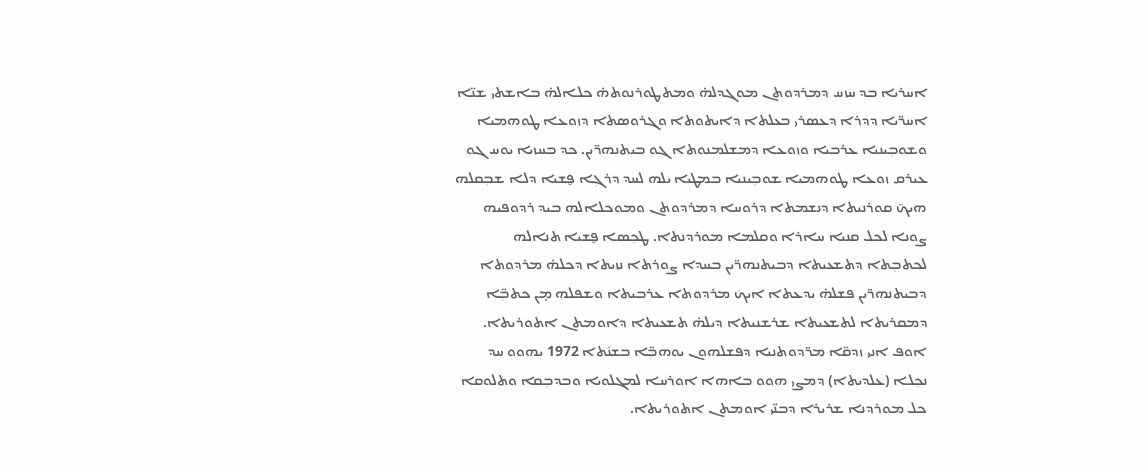ܐܚܪܝܐ ܒܕ ܚܙܚ ܕܡܪܕܘܬܢ ܡܘܓܕܠܗ̇ ܘܡܬܛܘܪܢܘܬܗ̇ ܟܠܐܠܗ̇ ܒܐܫܬܝ ܫܢ̈ܐ ܐܚܪ̈ܝܐ ܕܕܪܐ ܕܥܣܪܝ ܒܥܠܬܐ ܕܐܝܬܘܬܐ ܘܓܪܘܣܬܐ ܕܙܘܥܐ ܛܘܗܡܝܐ ܘܫܘܒܼܝܢܝܐ ܥܪܒܝܐ ܘܙܘܥܐ ܕܡܫܠܡܢܘܬܐ ܓܘ ܒܝܬܢܗܪ̈ܝܢ. ܟܕ ܒܚܙܝܐ ܝܘܚ ܓܘ ܥܝܪܩ ܙܘܥܐ ܛܘܗܡܝܐ ܫܘܒܼܝܢܝܐ ܒܡܛܝܐ ܝܠܗ ܠܚܕ ܕܪܓܼܐ ܦ̮ܫܝܐ ܕܠܐ ܫܒܼܩܠܗ ܗܝܟ̃ ܩܘܪܢܝܬܐ ܕܢܫܡܬܐ ܕܪܘܚܐ ܕܡܪܕܘܬܢ ܘܡܘܟܠܐܠܗ ܒܝܕ ܪܕܘܦܝܗ ܨܘܢܐ ܠܟܠ ܩܢܝܐ ܚܐܪܐ ܘܩܠܡܐ ܡܘܪܕܢܬܐ. ܛܟܼܣܐ ܦ̮ܫܝܐ ܬܢܐܠܗ ܠܟܬܒܼܬܐ ܕܬܫܥܝܬܐ ܕܒܝܬܢܗܪ̈ܝܢ ܒܚܕܐ ܨܘܪܬܐ ܢܙܝܬܐ ܕܟܠܗ̇ ܡܪܕܘܬܐ ܕܒܝܬܢܗܪ̈ܝܢ ܦܫܠܗ̇ ܝܕܥܬܐ ܐܝܟܿ ܡܪܕܘܬܐ ܥܪܒܝܬܐ ܘܫܦܠܗ ܡ̣ܢ ܟܬܒܼ̈ܐ ܕܡܩܪܝܬܐ ܠܬܫܥܝܬܐ ܫܪܫܢܝܬܐ ܕܝܠܗ̇ ܬܫܥܝܬܐ ܕܐܘܡܬܢ ܐܬܘܪܝܬܐ. ܐܘܦ ܐܢܝ ܙܕܩ̈ܐ ܡܪ̈ܕܘܬܢܝܐ ܕܦܫܠܗܘܢ ܝܘܗܒܼ̈ܐ ܒܫܢ݇ܬܐ 1972 ܝܗܘܘ ܚܕ ܢܟܼܠܐ (ܥܠܕܝܬܐ) ܕܡܨܝ ܗܘܘ ܒܐܗܐ ܐܘܪܚܐ ܠܡܓܠܘܝܐ ܘܒܕܒܼܩܐ ܘܬܠܘܩܐ ܟܠ ܡܘܪܕܢܐ ܫܪܝܪܐ ܕܒܢ̈ܝ ܐܘܡܬܢ ܐܬܘܪܝܬܐ.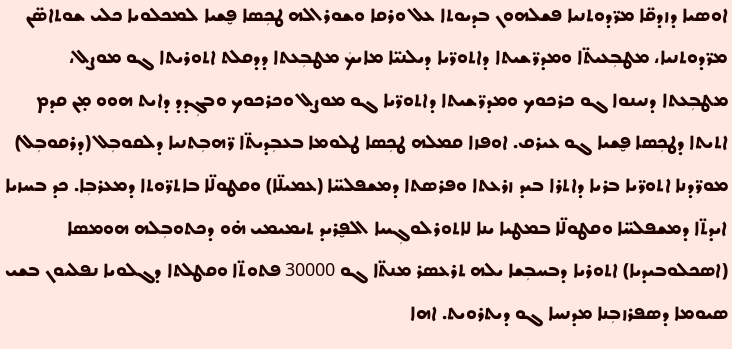ܐܘܣܝܐ ܕܙܕܩ̈ܐ ܡܪ̈ܕܘܬܢܝܐ ܦܫܠܗܘܢ ܒܕܝܘܬܐ ܥܠ ܘܪܩܐ ܘܫܘܪܐܠܗ ܛܟܼܣܐ ܦ̮ܫܝܐ ܠܡܟܠܘܝܐ ܟܠܝ ܫܘܬܐܣ̈ܢ ܡܪ̈ܕܘܬܢܝܐ، ܡܛܒܼܥܝܬ̈ܐ ܘܡܕܪ̈ܫܝܬܐ ܕܐܬܘܪ̈ܝܐ ܕܝܠܢܝ̈ܐ ܡܐܝܟܿ ܡܛܒܼܥܬܐ ܕܕܩܠܬ ܐܬܘܪܝܬܐ ܓܘ ܡܘܨܠ، ܡܛܒܼܥܬܐ ܕܢܝܢܘܐ ܓܘ ܟܪܟܘܟ ܘܡܕܪ̈ܫܝܬܐ ܕܐܬܘܪ̈ܝܐ ܓܘ ܡܘܨܠ ܘܟܪܟܘܟ ܘܒܓܼܕܕ ܕܐܝܬ ܗܘܘ ܡ̣ܢ ܩܕܡ ܐܬܝܬܐ ܕܛܟܼܣܐ ܦ̮ܫܝܐ ܓܘ ܥܝܪܩ. ܐܘܦܙܐ ܩܡܠܗ ܛܟܼܣܐ ܛܠܘܡܐ ܒܥܒܼܕܝܬ̈ܐ ܪ̈ܗܒܼܬܢܝܐ ܕܠܩܘܒܼܠ (ܕܪܩܘܒܼܠ) ܡܘܪ̈ܕܢܐ ܐܬܘܪ̈ܝܐ ܒܪܝܐ ܕܐܬܪܐ ܒܝܕ ܙܪܥܬܐ ܘܦܪܣܬܐ ܕܡܫܦܠܚ̈ܐ (ܥܡܝܠ̈ܐ) ܘܩܛܘܠ̈ܐ ܒܐܬܪ̈ܘܬܐ ܕܡܥܪܒܼܐ. ܟܕ ܒܚܙܝܐ ܐܝܕܬ̈ܐ ܕܡܫܦܠܚ̈ܐ ܘܩܛܘܠ̈ܐ ܒܡܛܝܐ ܝܢܐ ܠܐܬܘܪܠܘܓܼܝܝܐ ܐܠܦ̮ܪܝܕ ܬܝܡܝܡܝ ܗ̇ܘ ܕܟܬܘܒܼܠܗ ܗܘܡܣܐ (ܐܣܟܠܘܒܝܕܝܐ) ܐܬܘܪܝܐ ܕܒܚܒܼܫܐ ܝܠܗ ܬܪܥܣܪ ܡܢܬ̈ܐ ܓܘ 30000 ܦܬܘܬ̈ܐ ܘܩܛܠܬܐ ܕܓܠܘܝܐ ܢܦܠܝܘܢ ܒܫܝ ܣܝܘܡܐ ܕܣܦܪܙܒܼܢܐ ܡܕܢܚܐ ܓܘ ܕܝܬܪܘܝܬ. ܐܗܐ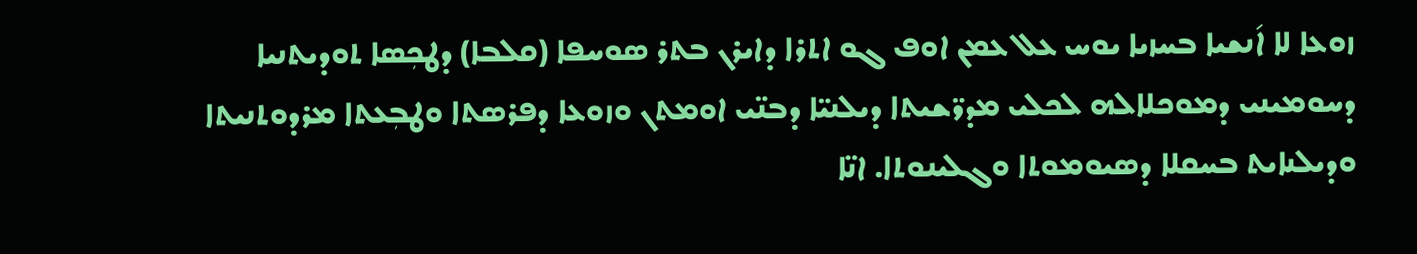ܙܘܥܐ ܠܐ ܐ݇ܢܫܝܐ ܒܚܙܝܐ ܝܘܚ ܥܠ ܥܡܢ ܐܘܦ ܓܘ ܐܬܪܐ ܕܐܝܪܢ ܒܬܪ ܣܘܚܦܐ (ܩܠܒܐ) ܕܛܟܼܣܐ ܬܘܕܝܬܢܝܐ ܕܚܘܡܝܢܝ ܕܡܘܟܠܐܠܗ ܠܟܠܝ ܡܕܪ̈ܫܝܬܐ ܕܝܠܢܝ̈ܐ ܕܒܢ̈ܝ ܐܘܡܬܢ ܘܙܘܥܐ ܕܦܪܣܬܐ ܘܛܒܼܥܬܐ ܡܪܕܘܬܢܝܬܐ ܘܕܝܠܢܐܝܬ ܒܚܩܠܐ ܕܣܝܘܡܘܬܐ ܘܓܠܝܢܘܬܐ. ܐܢ̈ܐ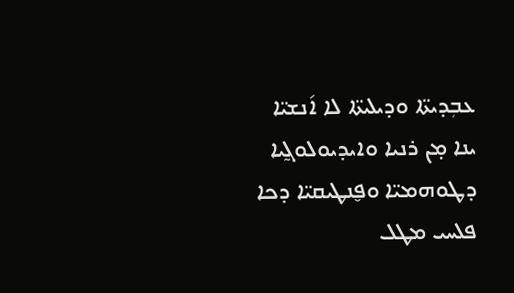ܥܒܼܕܝܬ̈ܐ ܘܕܝܠܝܬ̈ܐ ܠܐ ܐ݇ܢܫܝ̈ܐ ܝܢܐ ܡ̣ܢ ܪܢܝܐ ܘܐܝܕܝܘܠܘܓ̰ܝܐ ܕܛܘܗܡܝ̈ܐ ܘܦ̮ܢܛܝܩܝ̈ܐ ܕܟܐ ܦܠܚܝ ܡܛܠ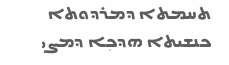ܬܚܡܬܐ ܕܡܪܕܘܬܐ ܟܢܫܝܬܐ ܗܕܟܼܐ ܕܡܨܝ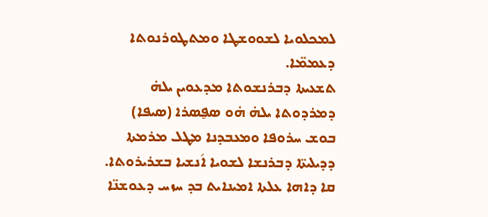ܠܡܟܠܘܝܐ ܠܫܘܘܫܛܐ ܘܡܬܛܘܪܢܘܬܐ ܕܥܡܡ̈ܐ.
ܬܫܥܝܬܐ ܕܒܪܢܫܘܬܐ ܡܕܥܘܝܢ ܝܠܗ̇ ܕܡܪܕܘܬܐ ܝܠܗ̇ ܗ̇ܘ ܣܦ̮ܣܪܐ (ܣܝܦܐ) ܒܘܫ ܚܪܘܦܐ ܘܡܥܒܕܢܐ ܡܛܠ ܡܪܡܬܐ ܕܕܝܠܝܬ̈ܐ ܕܒܪܢܫܐ ܠܫܘܝܐ ܐ݇ܢܫܝܐ ܒܫܪܝܪܘܬܐ. ܩܐ ܕܐܗܐ ܥܠܬܐ ܐܡܝܢܐܝܬ ܒܕ ܚܙܚ ܕܥܘܫܢ̈ܐ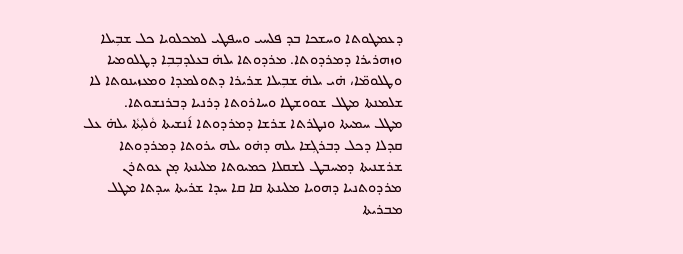ܕܥܡܛܘܬܐ ܘܚܫܟܐ ܒܕ ܦܠܚܝ ܘܚܦܛܝ ܠܡܟܠܘܝܐ ܟܠ ܫܒܼܝܠܐ ܘܙܗܪܝܪܐ ܕܡܪܕܘܬܐ. ܡܪܕܘܬܐ ܝܠܗ̇ ܒܥܠܕܒܼܒܼܐ ܕܛܠܘܡܝܐ ܘܛܠܘܡ̈ܐ، ܗ̇ܝ ܝܠܗ̇ ܫܒܼܝܠܐ ܫܪܝܪܐ ܕܬܘܠܡܕܐ ܘܡܥܙܝܢܘܬܐ ܠܐ ܫܠܡܢܬܐ ܡܛܠ ܫܘܘܫܛܐ ܘܚܐܪܘܬܐ ܕܪܢܝܐ ܕܒܪܢܫܘܬܐ.
ܡܛܠ ܚܡܝܬܐ ܘܢܛܪܬܐ ܫܪܫܐ ܕܡܪܕܘܬܐ ܐ݇ܢܫܝܬܐ ܘܵܠܝܼܬܵܐ ܝܠܗ̇ ܥܠ ܩܕܠܐ ܕܟܠ ܕܒܪܓܼܫܐ ܝܠܗ ܕܗ̇ܘ ܝܠܗ ܝܪܘܬܐ ܕܡܪܕܘܬܐ ܫܪܫܢܝܬܐ ܕܡܚܒܛ ܠܫܩܠܐ ܟܡܝܘܬܐ ܡܠܝܢܬܐ ܡ̣ܢ ܥܘܬܪܢ ܡܪܕܘܬܢܝܐ ܕܗܘܝܐ ܡܠܝܢܬܐ ܩܐ ܩܐ ܚܕܐ ܫܪܝܬܐ ܚܕܬܐ ܡܛܠ ܡܒܪܝܬܐ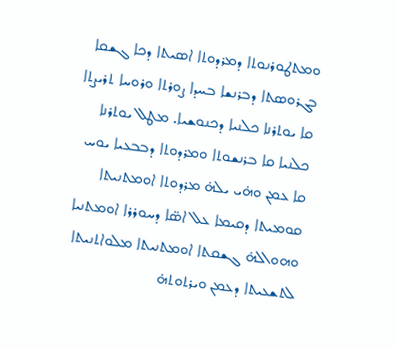ܘܡܬܛܘܪܢܘܬܐ ܕܡܪܕܘܬܐ ܐܣܝܬܐ ܕܟܐ ܓܫܩܐ ܒܓܪܘܣܬܐ ܕܒܪܢܫܐ ܒܚܕܐ ܨܘܪܬܐ ܘܪܘܚܐ ܬܪܝܨܬܐ ܩܐ ܝܘܬܪܢܐ ܟܠܢܝܐ ܕܟܢܘܫܝܐ. ܡܛܠ ܝܘܬܪܢܐ ܟܠܢܝܐ ܩܐ ܒܪܢܫܘܬܐ ܘܡܪܕܘܬܐ ܕܒܒܥܝܐ ܝܘܚ ܩܐ ܥܡܢ ܘܗ̇ܝ ܝܠܗ̇ ܡܪܕܘܬܐ ܐܘܡܬܢܝܬܐ ܩܘܡܝܬܐ ܕܩܝܡܐ ܥܠ ܐܣ̈ܐ ܕܚܘܪܪܐ ܐܘܡܬܢܝܐ ܘܗܘܐܠܗ̇ ܓܫܩܬܐ ܐܘܡܬܢܝܬܐ ܡܠܘܐܬܢܝܬܐ ܠܬܫܥܝܬܐ ܕܥܡܢ ܘܝܪܬܘܬܗ̇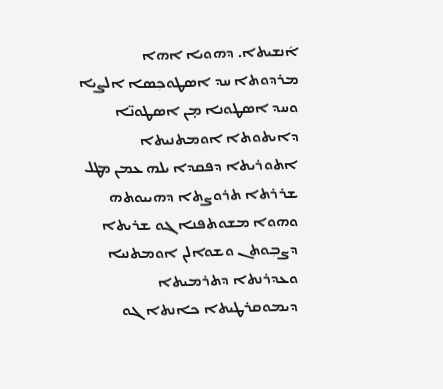ܐ݇ܢܫܝܬܐ. ܕܗܘܝܐ ܐܗܐ ܡܪܕܘܬܐ ܚܕ ܐܣܛܘܟܼܣܐ ܐܠܨܝܐ ܘܚܕ ܐܣܛܘܢܐ ܡ̣ܢ ܐܣܛܘܢ̈ܐ ܕܐܝܬܘܬܐ ܐܘܡܬܢܝܬܐ ܐܬܘܪܝܬܐ ܕܦܩܕܐ ܝܠܗ ܥܡܢ ܡܛܠ ܫܪܪܬܐ ܬܪܘܨܬܐ ܕܗܝܝܘܬܗ ܘܗܘܐ ܡܫܘܬܦܢܐ ܓܘ ܫܪܝܬܐ ܕܨܒܼܘܬܢ ܘܫܘܐܠܢ ܐܘܡܬܢܝܐ ܘܥܕܪܢܬܐ ܕܬܪܡܝܬܐ ܕܝܡܘܩܪܛܝܬܐ ܟܐܢܬܐ ܓܘ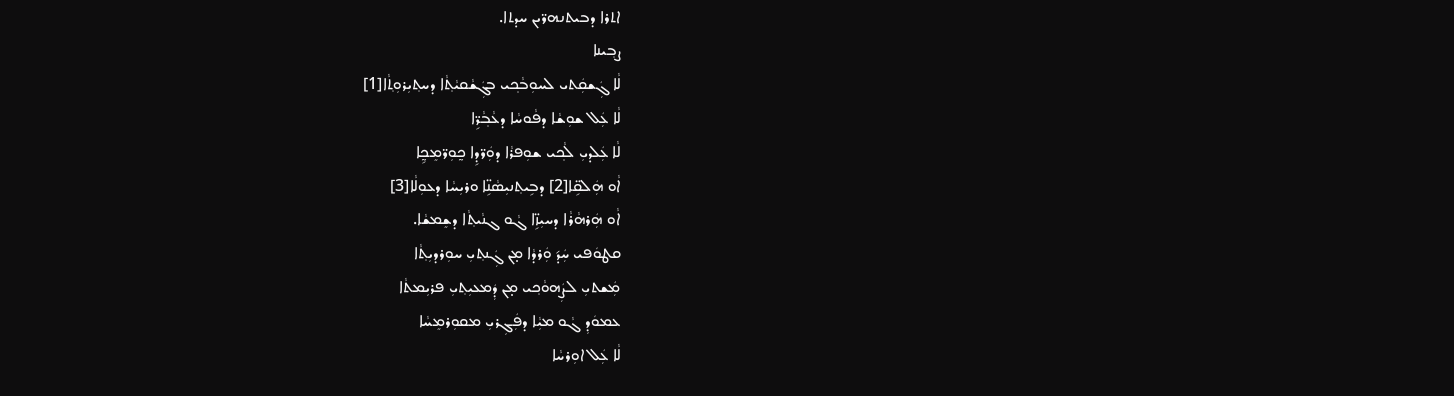ܐܬܪܐ ܕܒܝܬܢܗܪ̈ܝܢ ܚܕܬܐ.
ܨܒ݂ܝܢܐ
ܠܵܐ ܓܲܫܩܲܬܝ ܠܚܘܼܒܵܟ݂ܝ ܒܓܲܫܵܩܝܵܬ݂ܵܐ ܕܚܬ݂ܝܼܪܘܼܬ݂ܵܐ[1]
ܠܵܐ ܥܲܠ ܫܘܼܫܵܐ ܕܦܵܘܚܵܐ ܕܥܵܒ݂ܵܪܹ̈ܐ
ܠܵܐ ܥܲܠܕܝܼ ܠܵܟ݂ܝ ܫܘܼܦܪܵܐ ܕܘܲܪ̈ܕܹܐ ܟ̰ܘܼܪ̈ܡܸܟ̰ܹܐ
ܐܵܘ ܗܲܠܩܹ̈ܐ[2] ܕܒܹܝܬ݂ܢܝܼܣܵܢܹ̈ܐ ܘܪܝܼܚܵܐ ܕܥܘܼܠܵܐ[3]
ܐܵܘ ܗܲܪܗܵܪܵܐ ܕܚܝܼܙܹ̈ܐ ܓܵܘ ܓܢܵܝܬ݂ܵܐ ܕܫܸܡܫܵܐ.
ܩܛܘܿܦܝ ܚܲܕ݇ ܘܲܪܕܵܐ ܡ̣ܢ ܓܲܢܬ݂ܝܼ ܚܘܼܪܕܝܼܬ݂ܵܐ
ܡܲܫܬܝܼ ܠܨܲܗܘܵܟ݂ܝ ܡ̣ܢ ܕܲܡܥܝܼܬ݂ܝܼ ܦܪܝܼܡܬܵܐ
ܥܡܘܿܕܼ ܓܵܘ ܡܝܼܵܐ ܕܦܲܓܼܪܝܼ ܡܩܘܼܪܡܸܚܵܐ
ܠܵܐ ܥܲܠ ܐܘܼܪܚܵܐ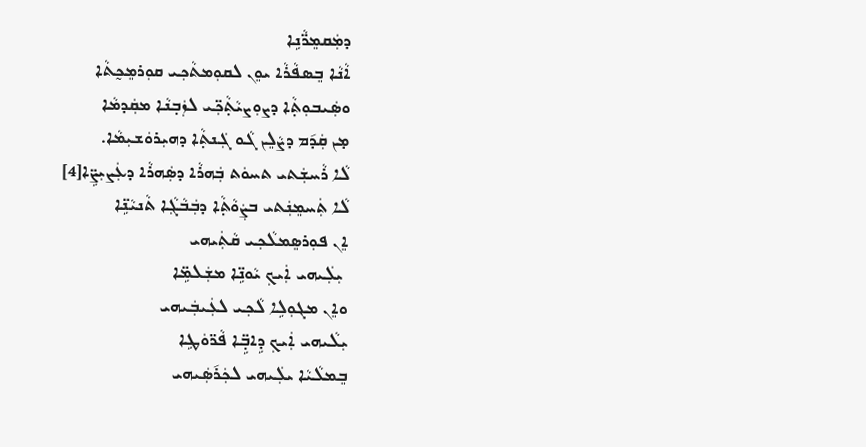ܕܡܲܩܡܸܪ̈ܵܢܹܐ
ܐܵܢܵܐ ܒܸܣܦܵܪܵܐ ܝܘܸܢ ܠܩܘܼܡܬܵܟ݂ܝ ܩܘܼܪܡܸܟ̰ܬܵܐ
ܘܣܲܝܒܘܼܬ݂ܵܐ ܕܨܘܼܨܝܵܬ݂ܵܟ݂̈ܝ ܠܙܲܒ݂ܢܵܐ ܡܩܲܕܡܵܐ
ܡ̣ܢ ܩܲܕ݇ܡ ܕܨܵܠܸܢ ܓܵܘ ܓܲܢܬ݂ܵܐ ܕܗܝܼܪܘܿܫܝܼܡܵܐ.
ܠܵܐ ܪܵܚܫܲܬܝ ܬܚܘܿܬ ܒܲܗܪܵܐ ܕܣܲܗܪܵܐ ܕܥܲܨܝܼܨܹ̈ܐ[4]
ܠܵܐ ܬܲܚܡܸܢܲܬܝ ܒܨܲܘܵܬ݂ܵܐ ܕܒܲܒܵܓܼܵܐ ܬܵܢܝܵܢܹ̈ܐ
ܐܸܢ ܦܘܼܪܣܸܡܠܵܟ݂ܝ ܩܵܬܲܝܗܝ
 ܝܼܠܲܝܗܝ ܐܲܝܟܼ ܝܵܘܢܹ̈ܐ ܡܫܲܠܡܹ̈ܐ
ܘܐܸܢ ܡܓܘܼܠܹܐ ܠܵܟ݂ܝ ܠܥܲܝܒܲܝܗܝ
ܝܼܠܵܝܗܝ ܐܲܝܟܼ ܕܹܐܒ݂ܹ̈ܐ ܦܵܪ̈ܘܿܛܹܐ
ܒܸܡܠܵܝܵܐ ܝܠܲܝܗܝ ܠܟܲܪ݇ܣܲܝܗܝ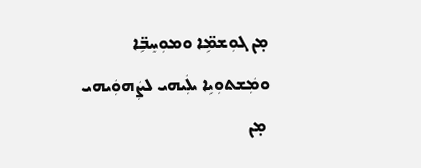ܡ̣ܢ ܓܘܼܫܡܹ̈ܐ ܘܡܘܼܚܸܒܹ̈ܐ
ܘܡܲܫܬܘܼܝܹܐ ܝܠܲܝܗܝ ܠܨܲܗܘܲܝܗܝ
 ܡ̣ܢ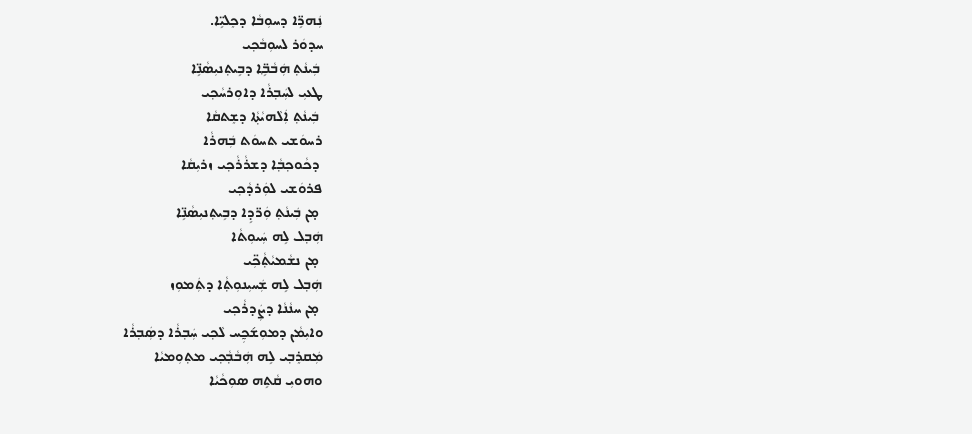ܢܲܗܪܹ̈ܐ ܕܚܘܼܒܵܐ ܕܟܸܠܝܹ̈ܐ.
ܚܕܘܿܪ ܠܚܘܼܒܵܟ݂ܝ
 ܒܲܝܢܵܬ݂ ܗܲܒܵܒ݂ܹ̈ܐ ܕܒܹܝܬ݂ܢܝܼܣܵܢܹ̈ܐ
ܛܥܝܼ ܠܚܲܒ݂ܪܵܐ ܕܐܘܼܪܚܵܟ݂ܝ
 ܒܲܝܢܵܬ݂ ܐܲܠܵܗܝܵܬ݂ܵܐ ܕܫܸܬܩܵܐ
ܪܚܘܿܫܝ ܬܚܘܿܬ ܒܲܗܪܵܐ
 ܕܟܵܘܟ݂ܒ݂ܵܐ ܕܫܪܵܪܵܟ݂ܝ ܙܪܝܼܩܵܐ
ܦܪܘܿܫܝ ܠܘܲܪܕܵܟ݂ܝ
 ܡ̣ܢ ܒܲܝܢܵܬ݂ ܘܲܪ̈ܕܹܐ ܕܒܹܝܬ݂ܢܝܼܣܵܢܹ̈ܐ
ܗܲܒ݂ܠ ܠܹܗ ܚܲܝܘܼܬܵܐ
 ܡ̣ܢ ܢܫܵܡܝܵܬ݂ܵܟܼ̈ܝ
ܗܲܒ݂ܠ ܠܹܗ ܫܲܚܝܼܢܘܼܬ݂ܵܐ ܕܬܲܡܘܼܙ
 ܡ̣ܢ ܚܢܵܢܵܐ ܕܨܲܕܪܵܟ݂ܝ
ܘܐܝܼܡܵܢ ܕܡܘܼܫ݇ܟ̰ܼܚ ܠܵܟ݂ܝ ܚܲܒ݂ܪܵܐ ܕܣܲܒ݂ܪܵܐ
ܡܲܩܪܸܒ݂ܝ ܠܹܗ ܗܲܒܵܒ݂ܵܟ݂ܝ ܡܬ݂ܘܼܡܝܵܐ
ܘܗܘܝܼ ܩܵܬܹܗ ܣܘܼܟܵܝܵܐ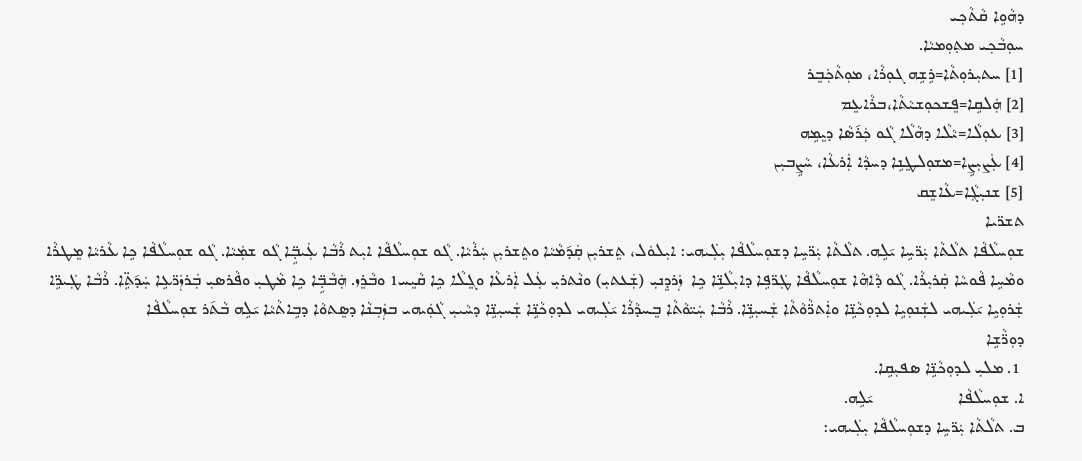ܕܗܵܘܹܐ ܩܵܬܵܟ݂ܝ
ܚܘܼܒܵܟ݂ܝ ܡܬ݂ܘܼܡܝܵܐ.
[1] ܚܬܝܼܪܘܼܬܵܐ=ܪܹܫܹܗ ܓܘܼܪܵܐ، ܡܘܼܬܵܟܲܒܸܪ
[2] ܗܲܠܩܹܐ=ܦܸܫܟܘܼܫܝܵܬܵܐ،ܒܪܵܐܥܸܡ
[3] ܥܘܼܠܵܐ=ܝܵܠܵܐ ܕܗܵܠܵܐ ܓܵܘ ܟܲܪ݇ܣܵܐ ܕܝܸܡܹܗ
[4] ܥܲܨܝܼܨܹܐ=ܡܫܘܼܠܛܸܢܹܐ ܕܚܕܵܐ ܐܲܪܥܵܐ، ܚܵܨܹܒܝܼܢ
[5] ܫܢܝܼܓܼܵܐ=ܥܵܐܫܸܩ
ܬܫܪ̈ܝܐ
ܫܘܼܚܠܵܦܵܐ ܬܠܵܬܵܐ ܝܲܪ̈ܚܹܐ ܝ݇ܠܹܗ. ܬܠܵܬܵܐ ܝܲܪ̈ܚܹܐ ܕܫܘܼܚܠܵܦܵܐ ܝܼܠܲܝܗܝ: ܐܝܼܠܘܿܠ، ܬܸܫܪܝܼܢ ܩܲܕ݇ܡܵܝܵܐ ܘܬܸܫܪܝܼܢ ܚܲܪܵܝܵܐ. ܓܵܘ ܫܘܼܚܠܵܦܵܐ ܐܝܼܬ ܪܵܒܵܐ ܥܲܝܒ݂ܹ̈ܐ ܓܵܘ ܫܡܲܝܵܐ. ܓܵܘ ܫܘܼܚܠܵܦܵܐ ܟܹܐ ܥܵܪܝܵܐ ܡܸܛܪܵܐ ܘܡܵܚܹܐ ܦܵܘܚܵܐ ܩܲܪܝܼܪܵܐ. ܓܵܘ ܕܵܐܗܵܐ ܫܘܼܚܠܵܦܵܐ ܛܲܪ̈ܦܹܐ ܕܐܝܼܠܵܢܹ̈ܐ ܟܹܐ  ܙܲܪܕܸܢܝܼ (ܫܲܥܬܝܼ) ܘܢܵܬܪܝܼ ܥܲܠ ܐܲܪܥܵܐ ܘܓܸܠܵܐ ܟܹܐ ܩܵܝܸܚ1 ܘܒܵܪܸܙ. ܗܲܒܵܒ݂ܹ̈ܐ ܟܹܐ ܡܵܛܝܼ ܘܦܵܪܣܝܼ ܒܲܪܙܲܪ̈ܥܹܐ ܚܲܕ݇ܬܹ̈ܐ. ܪܵܒܵܐ ܛܲܝܪܹ̈ܐ ܫܲܪܘܼܝܹܐ ܝ݇ܠܲܝܗܝ ܠܫܲܢܘܼܝܹܐ ܠܕܘܼܟܵܢܹ̈ܐ ܘܐܲܬܪ̈ܵܘܵܬܵܐ ܫܲܚܝܼܢܹ̈ܐ. ܪܵܒܵܐ ܚܲܝ̈ܘܵܬܵܐ ܒܸܚܕܵܪܵܐ ܝ݇ܠܲܝܗܝ ܠܕܘܼܟܵܢܹ̈ܐ ܫܲܚܝܼܢܹ̈ܐ ܕܚܵܝܝܼ ܓܵܘܲܝܗܝ ܒܙܲܒܼܢܵܐ ܕܣܸܬܘܵܐ ܕܒܹܐܬܵܝܵܐ ܝ݇ܠܹܗ ܒܵܬ݇ܪ ܫܘܼܚܠܵܦܵܐ
ܕܘܼܪ̈ܵܫܹܐ
 1. ܡܠܝܼ ܠܕܘܼܟܵܢܹ̈ܐ ܣܦܝܼܩܹܐ.
ܐ. ܫܘܼܚܠܵܦܵܐ                   ܝ݇ܠܹܗ.
ܒ. ܬܠܵܬܵܐ ܝܲܪ̈ܚܹܐ ܕܫܘܼܚܠܵܦܵܐ ܝܼܠܲܝܗܝ: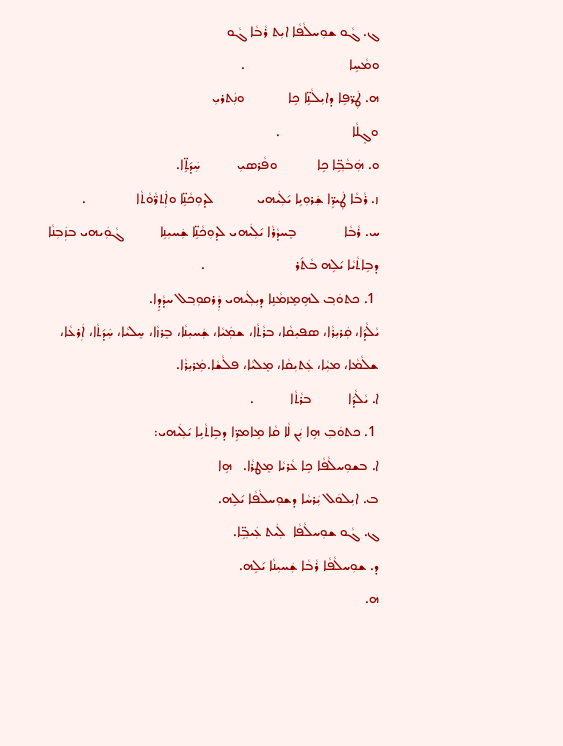ܓ. ܓܵܘ ܫܘܼܚܠܵܦܵܐ ܐܝܼܬ ܪܵܒܵܐ ܓܵܘ
ܘܡܵܚܹܐ                             .
ܗ. ܛܲܪ̈ܦܹܐ ܕܐܝܼܠܵܢܹ̈ܐ ܟܹܐ            ܘܢܲܬܪܝܼ
ܘܓܸܠܵܐ                    .
ܘ. ܗܲܒܵܒ݂ܹ̈ܐ ܟܹܐ           ܘܦܵܪܣܝܼ          ܚܲܕ݇ܬܹ̈ܐ.
ܙ. ܪܵܒܵܐ ܛܲܝܪܹ̈ܐ ܫܲܪܘܼܝܹܐ ܝ݇ܠܲܝܗܝ            ܠܕܘܼܟܵܢܹ̈ܐ ܘܐܲܬܪ̈ܵܘܵܬܵܐ              .
ܚ. ܪܵܒܵܐ             ܒܸܚܕܵܪܵܐ ܝ݇ܠܲܝܗܝ ܠܕܘܼܟܵܢܹ̈ܐ ܫܲܚܝܼܢܹܐ          ܓܵܘܲܝܗܝ ܒܙܲܒܼܢܵܐ           ܕܒܹܐܬܵܝܵܐ ܝ݇ܠܹܗ ܒܵܬ݇ܪ                         .
 1. ܟܬܘܿܒ݂ ܠܗܹܡܸܙܡܵܢܹܐ ܕܝܼܠܲܝܗܝ ܕܲܪܩܘܼܒ݂ܠ ܚܕܵܕܹܐ.
ܝܵܠܵܕ݇ܐ، ܩܲܪܝܼܪܵܐ، ܣܦܝܼܩܵܐ، ܒܪܵܬܵܐ، ܫܡܲܝܵܐ، ܫܲܚܝܼܢܵܐ، ܒܸܪܙܵܐ، ܚܸܠܝܵܐ، ܚܲܕ݇ܬܵܐ، ܐܲܪܥܵܐ، ܫܠܵܡܵܐ، ܡܝܼܵܐ، ܥܲܬܝܼܩܵܐ، ܡܸܠܝܵܐ، ܦܠܵܫܵܐ.ܡܲܪܝܼܪܵܐ.
ܐ. ܝܵܠܵܕ݇ܐ          ܒܪܵܬܵܐ          .
 1. ܟܬܘܿܒܼ ܗܹܐ ܝܲܢ ܠܵܐ ܩܵܐ ܡܹܐܡܪܹ̈ܐ ܕܒܹܐܬܵܝܹܐ ܝ݇ܠܲܝܗܝ:
ܐ. ܒܫܘܼܚܠܵܦܵܐ ܟܹܐ ܥܵܪܝܵܐ ܡܸܛܪܵܐ.   ܗܹܐ
ܒ. ܐܝܼܠܘܿܠ ܝܲܪܚܵܐ ܕܫܘܼܚܠܵܦܵܐ ܝ݇ܠܹܗ.
ܓ. ܓܵܘ ܫܘܼܚܠܵܦܵܐ  ܠܲܝܬ ܥܲܝܒ݂ܹ̈ܐ.
ܕ. ܫܘܼܚܠܵܦܵܐ ܪܵܒܵܐ ܫܲܚܝܼܢܵܐ ܝ݇ܠܹܗ.
ܗ.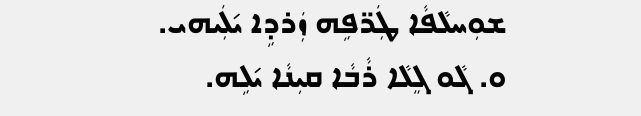ܫܘܼܚܠܵܦܵܐ ܛܲܪ̈ܦܹܗ ܙܲܪܕܹܐ ܝ݇ܠܲܝܗܝ.
ܘ. ܓܵܘ ܓܸܠܵܐ ܪܵܒܵܐ ܩܝܼܢܵܐ ܝ݇ܠܹܗ.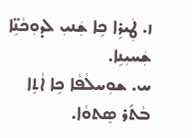ܙ. ܛܲܝܪܹܐ ܟܹܐ ܫܲܢܝܼ ܠܕܘܼܟܵܢܹ̈ܐ ܫܲܚܝܼܢܹܐ.
ܚ. ܫܘܼܚܠܵܦܵܐ ܟܹܐ ܐܵܬܹܐ ܒܵܬ݇ܪ ܣܸܬܘܵܐ.